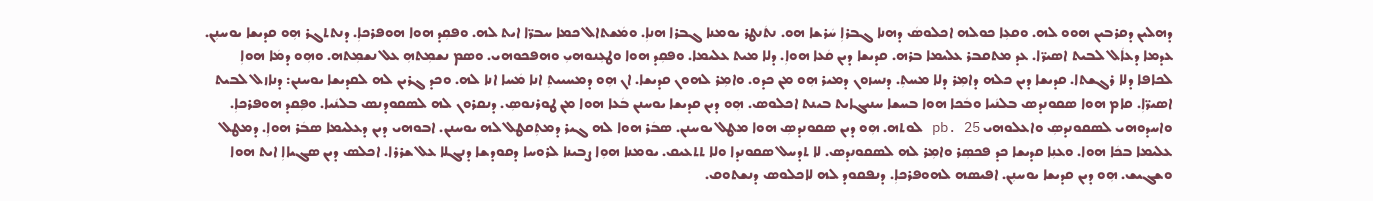ܕܗܠܝܢ ܕܩܪܒܝܢ ܗܘܘ ܠܗ. ܘܩܥܼܐ ܟܘܠܗ ܐܟܠܘܣܿ ܕܗܢܐ ܓܒܪܐܼ ܚܿܪܫܐ ܗܘ. ܢܬܿܢܛܪ ܝܘܡܢܐ ܓܒܪܐ ܗܢܐܼ. ܘܡܿܫܬܐܠ ܟܡܐ ܚܒܪ̈ܐ ܐܝܬ ܠܗ. ܘܦܩܼܕ ܗܘܐ ܗܘܦܪܟܐܼ. ܕܢܬܬܓܪ ܗܼܘ ܩܕܝܫܐ ܝܘܚܢܼܢ. ܥܕܡܐ ܕܥܐܿܠ ܠܒܝܬ ܐܣܝܪ̈ܐ. ܥܕ ܡܬܩܒܪ ܥܠܝܡܐ ܒܪܗ. ܩܕܝܫܐ ܕܝܢ ܩܿܥܐ ܗܘܐܼ. ܕܠܐ ܡܝܬ ܥܠܝܡܐ. ܘܦܩܼܕ ܗܘܐ ܘܛܥܼܢܘܗܝܼ ܘܗܦܟܘܗܝ. ܘܣܡ ܢܫܡܼܬܗܼ ܥܠ ܢܫܡܼܬܗ. ܘܗܼܘ ܕܡܿܐ ܗܘܐܼ ܠܟܐܦܐ ܕܠܐ ܪܓܫܬܐ. ܩܕܝܫܐ ܕܝܢ ܟܠܗ ܕܐܡܼܪ ܕܠܐ ܡܚܬܼ. ܕܢܚܙܘܢ ܕܡܝܪ ܗܼܘ ܡܢ ܟܕܘ. ܘܐܡܼܪ ܠܗܘܢ ܩܕܝܫܐ. ܐܢ ܗܼܘ ܕܡܚܝܝܬܼ ܐܢܐ ܡܿܚܐ ܐܢܐ ܠܗ. ܘܟܕ ܓܪܝܢ ܠܗ ܠܩܕܝܫܐ ܝܘܚܢܢ: ܕܢܐܙܠ ܠܒܝܬ ܐܣܝܪ̈ܐܼ. ܩܐܡ ܗܘܐ ܣܩܘܢܕܣ ܒܠܢܿܝܐ ܘܒܿܟܐ ܗܘܐ ܒܚܫܐ ܚܢܝܓܐܝܬ ܒܝܢܬ ܐܟܠܘܣ. ܗܼܘ ܕܝܢ ܩܕܝܫܐ ܝܘܚܢܢ ܒܿܥܐ ܗܘܐ ܡܢ ܛܘܪܢܘܣܼ. ܕܢܩܪܘܢ ܠܗ ܠܣܩܘܕܢܣ ܒܠܢܿܝܐ. ܘܦܼܩܕ ܗܘܦܪܟܐܼ. ܘܐܚܕܘܗܝ ܠܣܩܘܢܕܣܼ ܘܐܥܠܘܗܝ pb. 25 ܠܘܬܗ. ܗܼܘ ܕܝܢ ܣܩܘܢܕܣܼ ܗܘܐ ܡܛܠ ܝܘܚܢܢ. ܣܒܿܪ ܗܘܐ ܠܗ ܓܝܪ ܕܡܬܼܩܛܠ ܠܗ ܝܘܚܢܢ. ܐܒܘܗܝ ܕܝܢ ܕܥܠܝܡܐ ܣܒܿܪ ܗܘܐܼ. ܕܡܛܠ ܥܠܝܡܐ ܒܟܿܐ ܗܘܐ. ܘܥܢܼܐ ܩܕܝܫܐ ܟܕ ܦܟܣܼܪ ܘܐܡܼܪ ܠܗ ܠܣܩܘܢܕܣ. ܠܐ ܬܕܚܠ ܣܩܘܢܕܐ ܘܠܐ ܬܬܥܝܩ. ܝܘܡܢܐ ܗܘܼܐ ܨܒܝܢܐ ܠܪܘܚܐ ܕܩܘܕܫܐ ܕܢܓܠܐ ܥܠ ܫܪܪܐ. ܐܟܠܣ ܕܝܢ ܣܓܝܐܐܼ ܐܝܬ ܗܘܐ ܘܫܓܝܫ. ܗܼܘ ܕܝܢ ܩܕܝܫܐ ܝܘܚܢܼܢ. ܐܦܝܣܗ ܠܗܘܦܪܟܐܼ. ܕܢܦܩܘܕ ܠܗ ܠܐܟܠܘܣ ܕܢܫܬܘܩ.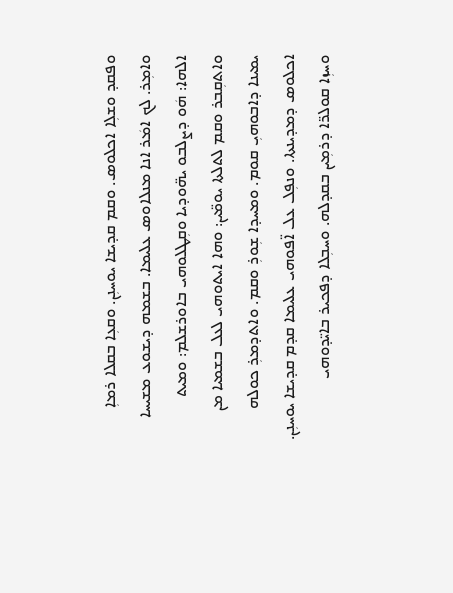ܘܦܩܕ ܘܫܠܼܐ ܐܟܠܘܣ. ܘܩܡ ܩܕܝܫܐ ܝܘܚܢܼܢ. ܘܩܥܼܐ ܒܩܠܐ ܪܡܐܼ ܘܐܡܼܪ. ܠܟ ܐܡܿܪ ܐܢܐ ܡܢܠܐܘܣ ܥܠܝܡܐ. ܒܫܡܗ ܕܝܫܘܥ ܡܫܝܚܐ ܐܠܗܐ: ܗܿܘ ܕܨܠܒܘ ܝܗ̈ܘܕܝܐ ܘܩܼܛܠܘܗܝ ܒܐܘܪܫܠܡ: ܘܡܝܬ ܘܐܬܩܼܒܪ ܘܩܡ ܠܬܠܬܐ ܝܘܡ̈ܝܢ: ܘܗܐ ܐܝܬܘܗܝ ܠܥܠ ܒܫܡܝܐ ܡܢ ܝܡܝܢܐ ܕܐܒܘܗܝܼ ܩܘܡ. ܘܡܚܕܐ ܫܼܘܪܼ ܘܩܡ. ܘܐܬܕܡܪܼ ܟܘܠܗ ܐܟܠܘܣ ܕܡܕܝܢܬܐ. ܘܢܦܼܠ ܥܠ ܐ̈ܦܘܗܝ ܥܠܝܡܐ ܩܕܡ ܩܕܝܫܐ ܝܘܚܢܼܢ. ܘܚܙܼܐ ܩܘܠܪ̈ܐ ܕܪܡܼܝܢ ܒܩܕܠܗ. ܘܚܒܼܠܐ ܕܦܟܝܪ ܒܐܝ̈ܕܘܗܝ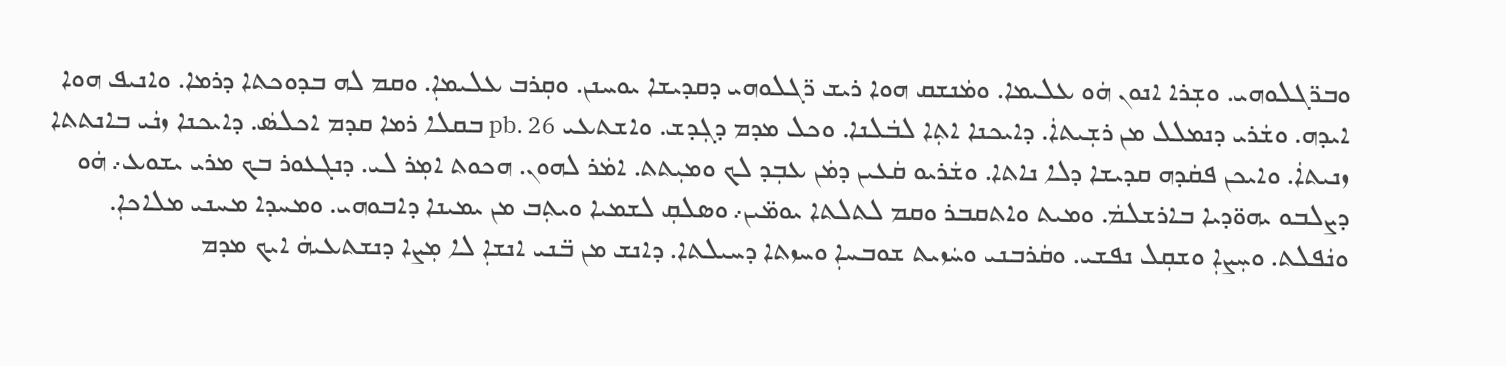ܘܒܪ̈ܓܠܘܗܝ. ܘܫܼܪܐ ܐܢܘܢ ܗܿܘ ܥܠܝܡܐ. ܘܡܿܢܫܩ ܗܘܐ ܪܝܫ ܪ̈ܓܠܘܗܝ ܕܩܕܝܫܐ ܝܘܚܢܢ. ܘܩܼܪܒ ܥܠܝܡܐܼ. ܘܩܡ ܠܗ ܒܕܘܟܬܐ ܕܪܡܐ. ܘܐܢܝܦ ܗܘܐ ܐܝܕܗ. ܘܫܿܪܝ ܕܢܡܠܠ ܡܢ ܪܫܼܝܬܐܿ. ܕܐܝܟܢܐ ܐܬܼܐ ܠܒܿܠܢܐ. ܘܟܠ ܡܕܡ ܕܓܼܕܫ. ܘܐܫܬܥܝ pb. 26 ܒܩܠܐ ܪܡܐ ܩܕܡ ܐܟܠܣܿ. ܕܐܝܟܢܐ ܙܢܿܝ ܒܐܢܬܬܐ ܙܢܝܬܐܿ. ܘܐܝܟܢ ܦܩܿܕܗ ܩܕܝܫܐ ܕܠܐ ܢܐܬܐ. ܘܫܿܪܝܘ ܩܿܥܝܢ ܕܡܿܢ ܥܒܼܕ ܠܟ ܘܡܝܼܬܬ. ܐܡܿܪ ܠܗܘܢ. ܗܟܘܬ ܐܡܼܪ ܠܝ. ܕܢܓܥܘܪ ܒܟ ܡܪܝ ܝܫܘܥ܇ ܗܿܘ ܕܨܠܒܘ ܝܗܘ̈ܕܝܐ ܒܐܪܫܠܡܿ. ܘܡܝܬ ܘܐܬܩܒܪ ܘܩܡ ܠܬܠܬܐ ܝܘܡ̈ܝܢ܇ ܘܣܠܩܼ ܠܫܡܝܐ ܘܝܬܼܒ ܡܢ ܝܡܝܢܐ ܕܐܒܘܗܝ. ܘܡܚܕܐ ܡܚܢܝ ܡܠܐܟܐܼ. ܘܢܿܦܠܬ. ܘܚܼܨܐܼ ܘܫܩܼܠ ܢܦܫܝ. ܘܩܿܪܒܢܝ ܘܚܿܙܝܬ ܫܘܒܚܐܼ ܘܚܙܬܐ ܕܚܝܠܬܐ. ܕܐܢܫ ܡܢ ܒ̈ܢܝ ܐܢܫܐܼ ܠܐ ܡܼܨܐ ܕܢܫܬܥܝܗܿ ܐܝܟ ܡܕܡ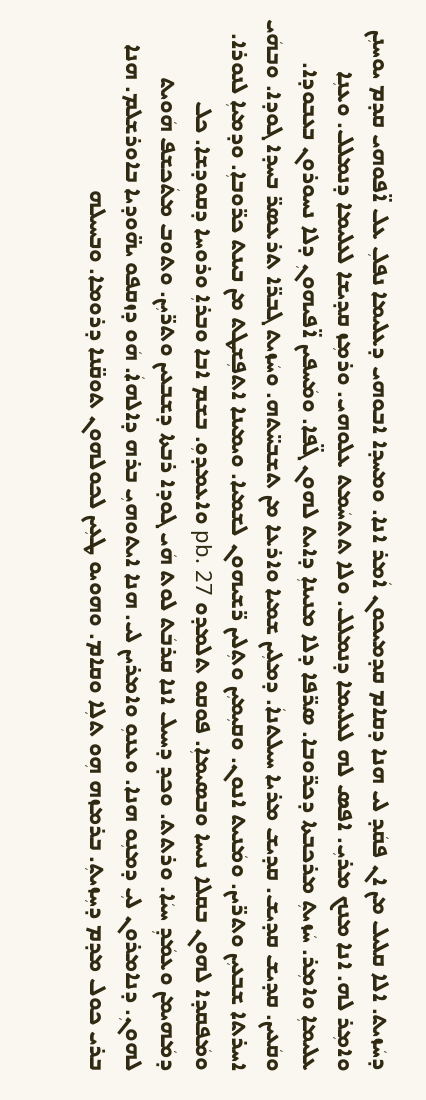ܕܚܿܙܝܬ. ܐܠܐ ܩܠܝܠ ܡܢ ܐܢ ܦܩܿܕ ܠܝ ܗܢܐ ܕܩܐܡ ܩܕܡܝܟܘܢ ܐܿܡܪ ܐܢܐ. ܘܡܚܕܐ ܐܒܘܗܝ ܕܥܠܝܡܐ ܢܦܠܼ ܥܠ ܐ̈ܦܘܗܝ ܩܕܡ ܝܘܚܢܼܢ ܘܐܡܼܪ ܠܗ. ܐܢܐ ܡܢܟ ܡܪܝܼ. ܐܦܣ ܠܗ ܠܥܠܝܡܐ ܕܢܡܠܠ. ܘܠܐ ܬܬܚܿܡܬ ܥܠܘܗܝ. ܘܪܡܼܙ ܩܕܝܫܐ ܠܥܠܝܡܐ ܕܢܡܠܠ. ܘܥܢܼܐ ܥܠܝܡܐܼ ܘܐܡܼܪ. ܚܿܙܝܬܼ ܡܪܟܒܬܐ ܕܟܪ̈ܘܒܐ. ܣܪ̈ܦܐ ܕܠܐ ܡܢܝܢܐܼ ܕܐܝܬ ܠܗܘܢ ܓ̈ܦܐ. ܘܡܿܚܦܝܢ ܐ̈ܦܝܗܘܢܼ ܕܠܐ ܢܚܘܪܘܢ ܒܥܒܘܕܐ. ܘܩܿܥܝܢ. ܩܕܝܫ ܩܕܝܫ. ܩܕܝܫ ܡܪܝܐ ܚܝܠܬܢܐܿ. ܕܡܠܼܝܢ ܫܡܝܐ ܘܐܪܥܐ ܡܢ ܬܫܒܚ̈ܬܗ. ܘܚܿܙܝܬ ܓܒܪ̈ܐ ܬܪܥܣܪ̈ ܒܚܕܐ ܓܘܕܐ. ܘܒܗܿܝ ܐܚܪܬܐ ܫܒܥܝܼܢ ܘܬܪ̈ܝܢ. ܘܡܿܢܝܬ ܐܢܘܢ. ܘܩܝܼܡܝܼܢ ܘܬܼܠܝܢ ܪ̈ܫܝܗܘܢ ܠܫܡܝܐ. ܘܝܡܝܢܐ ܐܬܦܼܫܛܬ ܡܢ ܒܝܢܬ ܟܪ̈ܘܒܐܼ. ܘܕܡܝܐܼ ܠܢܘܪܐ. ܘܡܿܦܩܕܐ ܠܗܘܢ ܒܩܠܐ ܢܝܚܐ ܘܒܣܝܡܐܼ. ܦܘܩܘ ܬܠܡܕܘ pb. 27 ܘܐܥܡܕܘܼ. ܒܫܡ ܐܒܐ ܘܒܪܐܼ ܘܪܘܚܐ ܕܩܘܕܫܐ. ܟܠ ܕܡܿܗܝܡܢ ܘܥܡܿܕܼ ܚܝܿܐ. ܘܪܬܬ. ܘܟܕ ܕܚܝܠ ܐܢܐ ܩܪܒܿܬ ܠܘܬ ܗܿܝ ܓܘܕܐ ܪܒܬܐ ܕܫܒܥܝܢ ܘܬܪ̈ܝܼܢ. ܘܬܘܒ ܡܬܿܟܫܦ ܗܿܘܝܬ ܠܗܘܢܼ. ܕܢܐܡܪܘܢ ܠܝܼ ܕܡܢܼܘ ܗܢܐ. ܘܥܢܘܼ ܘܐܡܪܝܢ ܠܝ. ܗܢܐ ܐܝܬܘܗܝܼ ܒܪܗ ܕܐܠܗܐܿ. ܗܿܘ ܕܙܩܦܘ ܝܗ̈ܘܕܝܐ ܒܐܘܪܫܠܡ. ܗܢܐ ܒܪܝ ܟܘܠ ܡܕܡ ܕܚܼܙܝܬܼ. ܒܪܡܙܗ ܗܼܘ ܬܠܼܐ ܘܩܐܡ. ܘܗܘܝܘ ܛܥܼܝܢ ܠܟܘܠܗܘܢ ܬܘܩ̈ܢܐ ܕܪܘܡܐ. ܘܒܚܝܠܗ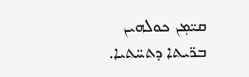ܩܝ̈ܡܼܢ ܟܘܠܗܝܢ ܒܪ̈ܝܬܐ ܕܬܚ̈ܬܝܐ.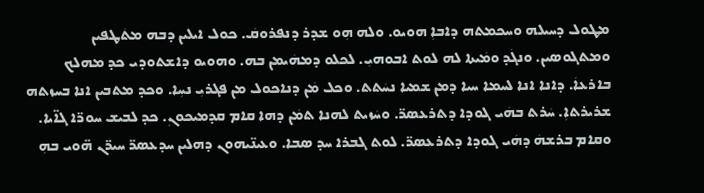ܡܛܘܠ ܕܚܝܠܗ ܘܚܟܡܬܗ ܕܐܒܐܼ ܗܘܝܘ. ܘܠܗ ܗܼܘ ܫܕܪ ܕܢܦܪܘܩܿ. ܟܘܠ ܐܝܠܝܢ ܕܒܗ ܡܬܿܛܦܝܢ ܘܡܬܓܘܣܝܢ. ܘܢܓܿܕ ܘܡܿܝܬܐ ܠܗ ܠܘܬ ܐܒܘܗܝܼ. ܠܟܠܘ ܕܡܗܿܝܡܢ ܒܗ. ܘܗܘܝܘ ܕܐܫܬܘܕܝ ܟܕ ܡܗܠܟ ܒܐܪܥܐܿ. ܕܐܢܐ ܐܢܐ ܠܚܡܐ ܚܝܐ ܕܡܢ ܫܡܝܐ ܢܚܿܬܬ. ܘܟܠ ܡܿܢ ܕܢܐܟܘܠ ܡܢ ܦܓܪܝܼ ܢܚܼܐ. ܘܟܕ ܡܬܒܝܢ ܐܢܐ ܒܚܙܬܗ ܫܪܝܪܬܐܼ. ܚܿܪܬ ܒܗܿܝ ܓܘܕܐ ܕܬܪܥܣܪ̈. ܘܚܿܙܝܬ ܠܗܢܐ ܬܡܿܢ ܕܗܐ ܩܐܡ ܩܕܡܝܟܘܢܼ. ܟܕ ܠܒܝܫ ܚܘܪ̈ܐ ܓܐ̈ܝܐ. ܘܩܐܡ ܒܪܫܗܿ ܕܗܿܝ ܓܘܕܐ ܕܬܪܥܣܪ̈. ܠܘܬ ܓܒܪܐ ܚܕ ܣܒܐ. ܘܥܝܢ̈ܝܗܘܢ ܕܗܠܝܢ ܚܕܥܣܪ̈ ܚܝܪ̈ܢ ܗ̈ܘܝ ܒܗܼ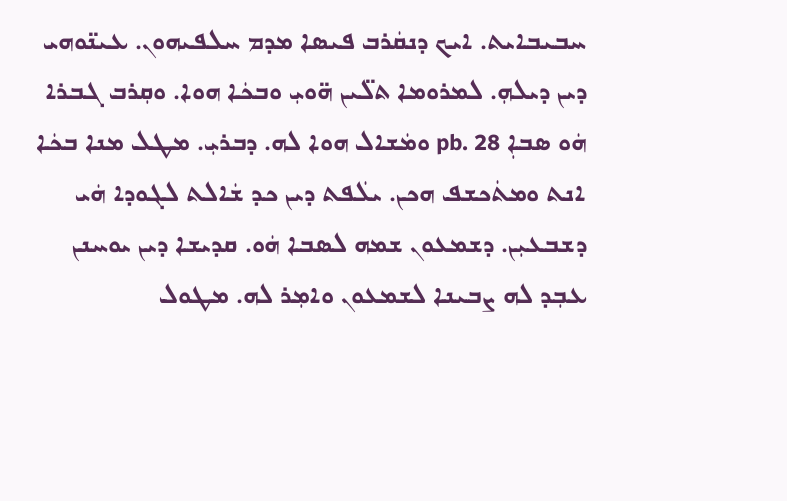ܚܒܝܒܐܝܬ. ܐܝܟ ܕܢܩܿܪܒ ܦܝܣܐ ܡܕܡ ܚܠܦܝܗܘܢ. ܥܝܢ̈ܘܗܝ ܕܝܢ ܕܝܠܗܼ. ܠܡܪܘܡܐ ܬܠ̈ܝܢ ܗ̈ܘܝܼ ܘܒܟܿܐ ܗܘܐ. ܘܩܼܪܒ ܓܒܪܐ ܗܿܘ ܣܒܐܼ pb. 28 ܘܡܿܫܐܠ ܗܘܐ ܠܗ. ܕܒܪܝܼ. ܡܛܠ ܡܢܐ ܒܟܿܐ ܐܢܬ ܘܡܬܿܟܫܦ ܗܟܢ. ܝܠܿܦܬ ܕܝܢ ܟܕ ܫܿܐܠܬ ܠܓܘܕܐ ܗܿܝ ܕܫܒܥܝܼܢ. ܕܫܡܥܘܢ ܫܡܗ ܠܣܒܐ ܗܿܘ. ܩܕܝܫܐ ܕܝܢ ܝܘܚܢܢ ܥܒܼܕ ܠܗ ܨܒܝܢܐ ܠܫܡܥܘܢ ܘܐܡܼܪ ܠܗ. ܡܛܘܠ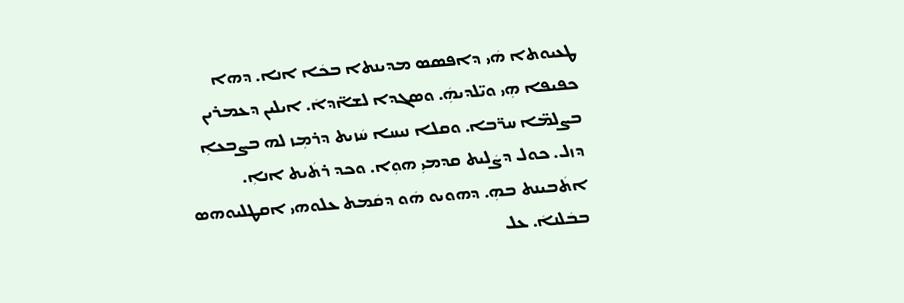ܛܥܝܘܬܐ ܗܿܝ ܕܐܦܣܣ ܡܕܝܢܬܐ ܒܟܿܐ ܐܢܐ. ܕܗܐ ܟܦܝܦܐ ܗܼܝ ܘܝ̈ܠܕܝܗܼܿ. ܘܣܓܕܐ ܠܫܐ̈ܕܐܿ. ܐܝܠܝܢ ܕܥܡܪܝܢ ܒܨܠܡ̈ܐ ܚܪ̈ܒܐ. ܘܩܠܐ ܢܝܚܐ ܚܿܙܝܬ ܕܪܡܼܙ ܠܗ ܒܨܒܥܐܼ ܕܙܠ. ܟܘܠ ܕܨܿܠܝܬ ܩܕܡܝܼ ܗܘܼܐ. ܘܟܕ ܪܬܿܝܬ ܐܢܐܼ. ܐܬܿܒܝܢܬ ܒܗܼ. ܕܗܘܝܘ ܗܿܘ ܕܩܿܡܬ ܥܠܘܗܝ ܐܩܛܠܝܘܗܣ ܒܒܿܠܢܐܿ. ܥܠ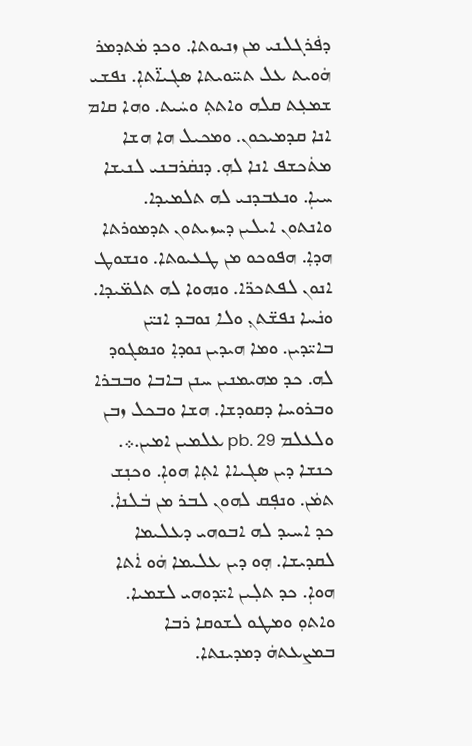ܕܦܿܪܓܠܢܝ ܡܢ ܙܢܝܘܬܐ. ܘܟܕ ܡܿܬܕܡܪ ܗܿܘܝܬ ܥܠ ܬܚ̈ܘܝܬܐ ܣܓܝܐ̈ܬܐܼ. ܢܦܫܝ ܫܡܥܼܬ ܩܠܗ ܘܐܬܬܼ ܘܚܿܝܬ. ܘܗܐ ܩܐܡ ܐܢܐ ܩܕܡܝܟܘܢ. ܘܡܟܝܠ ܗܐ ܗܫܐ ܡܬܿܟܫܦ ܐܢܐ ܠܗܼ. ܕܢܩܿܪܒܢܝ ܠܢܝܫܐ ܚܝܐܼ. ܘܢܥܒܕܢܝ ܠܗ ܬܠܡܝܕܐ. ܘܐܢܬܘܢ ܐܝܠܝܢ ܕܚܙܝܬܘܢ ܬܕܡܘܪܬܐ ܗܕܐܼ. ܗܦܘܟܘ ܡܢ ܛܥܝܘܬܐ. ܘܢܫܘܛ ܐܢܘܢ ܠܦܬܟܪ̈ܐ. ܘܢܗܘܐ ܠܗ ܬܠܡ̈ܝܕܐ. ܘܢܿܚܐ ܢܦܫ̈ܬܢܼ ܘܠܐ ܢܘܒܕ ܐܢܝ̈ܢ ܒܐܝ̈ܕܝܢ. ܘܡܐ ܗܝܕܝܢ ܢܘܕܐܼ ܘܢܣܓܘܕ ܠܗ. ܟܕ ܡܗܝܡܢܝܢ ܚܢܢ ܒܐܒܐ ܘܒܒܪܐ ܘܒܪܘܚܐ ܕܩܘܕܫܐ. ܗܫܐ ܘܒܟܠ ܙܒܢ ܘܠܥܠܡ pb. 29 ܥܠܡܝܢ ܐܡܝܢ.܀. ܟܢܫܐ ܕܝܢ ܣܓܝܐܐ ܐܬܼܐ ܗܘܐܼ. ܘܟܢܼܫ ܬܡܿܢ. ܘܢܦܼܩ ܠܗܘܢ ܠܒܪ ܡܢ ܒܿܠܢܐܿ. ܟܕ ܐܚܝܕ ܠܗ ܐܒܘܗܝ ܕܥܠܝܡܐ ܠܩܕܝܫܐ. ܗܼܘ ܕܝܢ ܥܠܝܡܐ ܗܿܘ ܐܿܬܐ ܗܘܐܼ. ܟܕ ܬܠܼܝܢ ܐܝ̈ܕܘܗܝ ܠܫܡܝܐ. ܘܐܬܘܼ ܘܡܛܘ ܠܫܘܩܐ ܪܒܐ ܒܡܨܥܬܗܿ ܕܡܕܝܢܬܐ.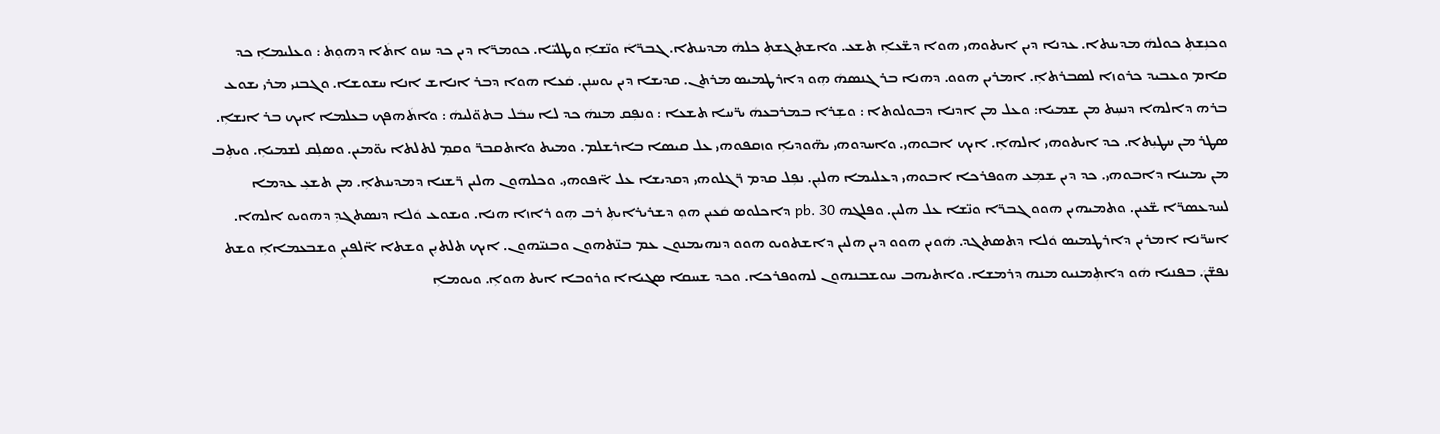ܘܟܢܼܫܬܼ ܟܘܠܗܿ ܡܕܝܢܬܐ. ܥܕܢܐ ܕܝܢ ܐܝܬܘܗܝ ܗܘܐ ܕܫ̈ܥܐܼ ܬܫܥ. ܘܐܫܬܼܓܫܬܼ ܟܠܗܿ ܡܕܝܢܬܐ. ܓܒܪ̈ܐܿ ܘܢ̈ܫܐܼ ܘܛܠܝ̈ܐ. ܟܘܡܪ̈ܐ ܕܝܢ ܟܕ ܚܙܘ ܐܬܿܐ ܕܗܘܼܬ : ܘܥܠܝܡܐܼ ܟܕ ܩܐܡ ܘܥܒܝܕ ܟܪܘܙܐ ܠܣܒܪܬܐܼ. ܐܡܪܝܢ ܗܘܘ. ܕܗܢܐ ܒܪ ܓܢܣܗܿ ܗܼܘ ܕܐܪܛܡܝܣ ܡܪܬܢ. ܩܕܝܫܐ ܕܝܢ ܝܘܚܢܼܢ. ܩܿܥܐ ܗܘܐ ܕܒܪ ܐܢܐܫ ܐܢܐ ܚܫܘܫܐ. ܘܓܒܢܝ ܡܪܝ ܝܫܘܥ ܒܪܗ ܕܐܠܗܐ ܕܢܚܼܬ ܡܢ ܫܡܝܐ: ܘܥܠ ܡܢ ܐܕܢܐ ܕܒܘܠܘܬܐ : ܘܫܼܪܐ ܒܡܪܒܥܗܿ ܝܪ̈ܚܐ ܬܫܥܐ : ܘܢܦܼܩ ܡܢܗܿ ܟܕ ܠܐ ܚܒܿܠ ܒܬܘ̈ܠܝܗܿ : ܘܐܬܿܗܦܟ ܒܥܠܡܐ ܐܝܟ ܒܪ ܐܢܫܐܼ. ܣܛܪ ܡܢ ܚܛܝܼܬܐ. ܟܕ ܐܝܬܘܗܝ ܐܠܗܐܼ. ܐܝܟ ܐܒܘܗܝ. ܘܐܚܕܘܗܝ ܝܗ̈ܘܕܝܐܼ ܘܙܩܦܘܗܝ ܥܠ ܩܝܣܐ ܒܐܪܫܠܡ. ܘܡܝܬ ܘܐܬܩܒܪ̈ ܘܩܡܼ ܠܬܠܬܐ ܝܘ̈ܡܝܢ. ܘܣܠܼܩ ܠܫܡܝܐܼ. ܘܝܬܼܒ ܡܢ ܝܡܝܢܐ ܕܐܒܘܗܝ. ܟܕ ܕܝܢ ܫܡܼܥ ܗܘܦܪܟܐ ܐܒܘܗܝ ܕܥܠܝܡܐ ܗܠܝܼܢ. ܢܦܼܠ ܩܕܡ ܪ̈ܓܠܘܗܝ ܕܩܕܝܫܐ ܥܠ ܐ̈ܦܘܗܝ. ܘܟܠܗܘܢ ܗܠܝܢ ܪ̈ܫܢܐ ܕܡܕܝܢܬܐܼ. ܡܢ ܬܫܥܼ ܥܕܡܐ ܠܚܕܥܣܪ̈ܐ ܫ̈ܥܝܢ. ܘܬܡܝܗܝܢ ܗܘܘ ܓܒܪ̈ܐ ܘܢ̈ܫܐ ܥܠ ܗܠܝܢ. ܘܦܠܓܗ pb. 30 ܕܐܟܠܘܣ ܩܿܥܝܢ ܗܘܼ ܕܫܪܝܪܐܝܬܼ ܪܒ ܗܼܘ ܪܐܙܐ ܗܢܐ. ܘܝܫܘܥ ܘܿܠܐ ܕܢܣܬܓܕܼ ܕܗܘܝܘ ܐܠܗܐ. ܐܚܪ̈ܢܐ ܐܡܪܝܢ ܕܐܪܛܡܝܣ ܘܿܠܐ ܕܬܣܬܓܕ. ܗܿܘܝܢ ܗܘܘ ܕܝܢ ܗܠܝܢ ܕܐܫܬܘܝܘ ܗܘܘ ܕܢܗܝܡܢܘܢ ܥܡ ܒܢ̈ܬܗܘܢ ܘܒܢܝ̈ܗܘܢ. ܐܝܟ ܬܠܬܝܼܢ ܘܫܬܐ ܐ̈ܠܦܝܢܼ ܘܫܒܥܡܐܐܼ ܘܫܬ ܢܦܫ̈ܢܿ. ܒܦܢܝܐ ܗܿܘ ܕܐܬܼܡܢܝܘ ܡܢܗ ܕܪܡܫܐ. ܘܐܬܝܗܒ ܚܘܫܒܢܗܘܢ ܠܗܘܦܪܟܐ. ܘܟܕ ܫܚܩܐ ܣܓܝܐܐ ܘܪܘܒܐ ܐܝܬ ܗܘܐܼ. ܘܝܘܡܐܼ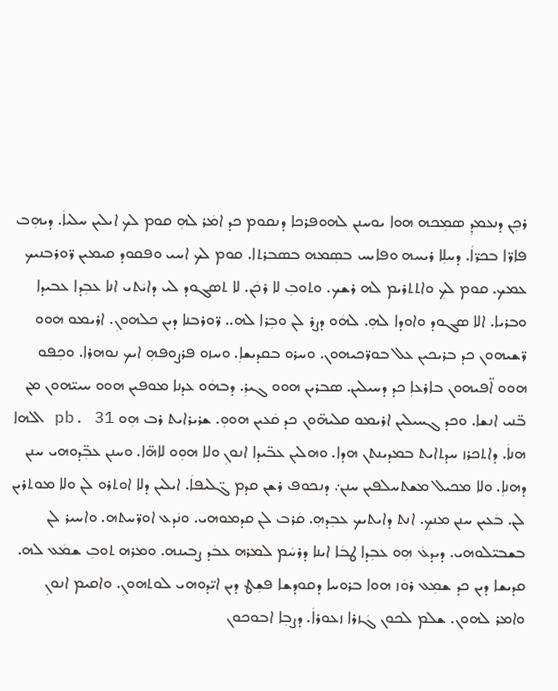ܪܟܼܢ ܕܢܥܡܕܼ ܣܡܼܟܗ ܗܘܐ ܝܘܚܢܢ ܠܗܘܦܪܟܐ ܕܢܩܘܡ ܟܕ ܐܡܿܪ ܠܗܼ ܩܘܡ ܠܟ ܐܝܠܝܢ ܚܠܝܐܿ. ܕܝܗܼܒ ܦܐܪ̈ܐ ܒܟܪ̈ܐܿ. ܕܚܠܼܐ ܪܝܚܗ ܘܦܐܝܚ ܒܣܼܡܗ ܒܣܒܪܬܐ. ܩܘܡ ܠܟ ܐܚܝ ܘܦܩܘܕ ܩܝܡܝܢ ܪ̈ܘܪܒܢܝܟ ܥܡܟ. ܩܘܡ ܠܟܼ ܘܐܬܬܪܝܡ ܠܗ ܪܫܟ. ܘܬܘܒܼ ܠܐ ܪܟܿܢ. ܠܐ ܬܣܓܘܕ ܠܝ ܕܐܝܿܬܝ ܐܢܐ ܥܒܼܕܐ ܥܒܝܕܐ ܘܒܪܝܐ. ܐܠܐ ܣܓܘܕ ܘܐܘܕܐ ܠܗܼ. ܠܗܿܘ ܕܨܪ ܠܢ ܘܒܼܪܐ ܠܗ.. ܪ̈ܘܪܒܢܐ ܕܝܢ ܟܠܗܘܢܼ. ܐܪܝܡܘ ܗܘܘ ܪ̈ܫܝܗܘܢ ܟܕ ܒܪܝܟܝܢ ܥܠ ܒܘܪ̈ܟܝܗܘܢ. ܘܚܪܘ ܒܩܕܝܫܐܼ. ܘܚܙܘ ܦܪܨܘܦܗܼ ܐܝܟ ܢܘܗܪܐ. ܘܟܼܦܘ ܗܘܘ ܐ̈ܦܝܗܘܢ ܒܐܪܥܐܼ ܟܕ ܕܚܝܠܝܢ. ܣܒܪܝܢ ܗܘܘ ܓܝܪܼ. ܕܒܗܿܘ ܥܕܢܐ ܡܘܦܝܢ ܗܘܘ ܚܝܝ̈ܗܘܢ ܡܢ ܒ̈ܢܝ ܐܢܫܐ. ܘܟܕ ܓܚܝܠܝܢ ܐܪܝܡܘ ܩܠܝܗ̈ܘܢ ܟܕ ܩܿܥܝܢ ܗܘܘܼ. ܫܪܝܪܐܝܬ ܪܒ ܗܼܘ pb. 31 ܐܠܗܐ ܗܢܐܿ. ܕܐܬܟܪܙ ܚܕܬܐܝܬ ܒܡܕܝܢܬܢ ܗܕܐ. ܘܗܠܝܢ ܥܒ̈ܝܕܐ ܐܢܘܢܼ ܘܠܐ ܗܘܼܘ ܠܐܗ̈ܐ. ܘܚܢܢ ܥܒܼ̈ܕܘܗܝ ܚܢܢ ܕܗܢܐܼ. ܘܠܐ ܡܟܝܠ ܡܫܬܚܠܦܝܢ ܚܢܢ܇ ܕܢܟܘܦ ܪܫܢ ܩܕܡ ܓ̈ܠܝܦܐܿ. ܐܝܠܝܢ ܕܠܐ ܐܘܬܪܘ ܠܢ ܘܠܐ ܡܘܬܪܝܢ ܠܢ. ܒܿܥܝܢ ܚܢܢ ܡܢܟܼ. ܐܢܬ ܕܐܝܬܝܟ ܥܒܼܕܗܼ. ܩܿܪܒ ܠܢ ܩܕܡܘܗܝ. ܘܢܿܕܥ ܐܘܪ̈ܚܬܗ. ܘܐܚܝܪ ܠܢ ܒܫܒܝ̈ܠܘܗܝ. ܕܝܕܥܿ ܗܼܘ ܥܒܼܕܐ ܛܒܿܐ ܐܝܢܐ ܕܪܚܿܡ ܠܡܪܗ ܥܒܿܕ ܨܒܝܢܗ. ܘܡܪܗ ܬܘܒܼ ܫܡܿܥ ܠܗ. ܩܕܝܫܐ ܕܝܢ ܟܕ ܫܡܼܥ ܪܘܿܙ ܗܘܐ ܒܪܘܚܐ ܕܩܘܕܫܐ ܦܫܼܛ ܕܝܢ ܐܝ̈ܕܘܗܝ ܠܘܬܗܘܢܼ. ܘܐܩܝܡ ܐܢܘܢܼ ܘܐܡܪ ܠܗܘܢ. ܫܠܡ ܠܟܘܢ ܓܿܙܪܐ ܙܥܘܪܐܿ. ܕܨܒܼܐ ܐܒܘܟܘܢ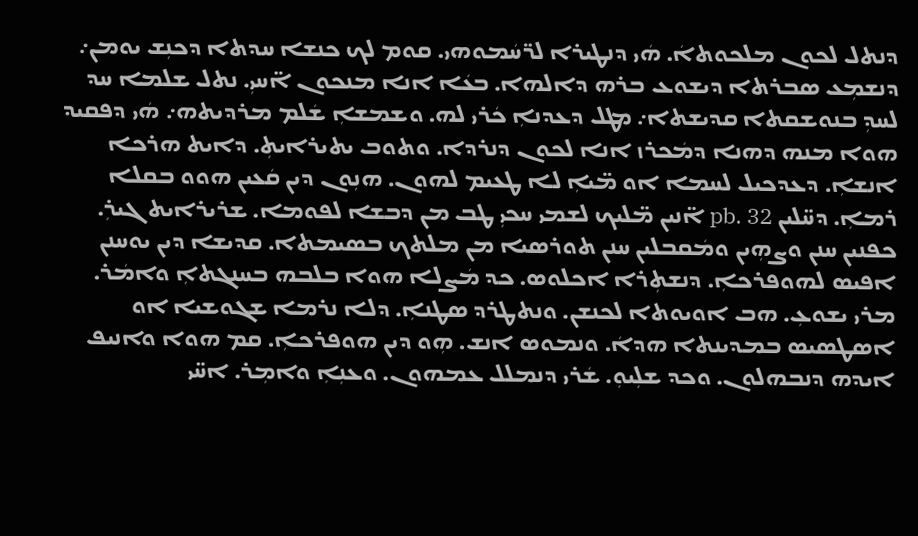ܕܢܬܠ ܠܟܘܢ ܡܠܟܘܬܐܿ. ܗܿܝ ܕܢܛܝܪܐ ܠܪ̈ܚܿܡܘܗܝ. ܩܘܡ ܠܟ ܟܢܫܐ ܚܕܬܐ ܕܟܢܼܫ ܝܘܡܢ܇ ܕܢܫܡܼܥ ܣܒܪܬܐ ܕܝܫܘܥ ܒܪܗ ܕܐܠܗܐ. ܒܥܿܐ ܐܢܐ ܡܢܟܘܢ ܐ̈ܚܝܼ. ܢܬܠ ܫܠܡܐ ܚܕ ܠܚܕܼ ܒܢܘܫܩܬܐ ܩܕܝܫܬܐ܇ ܡܛܠ ܕܥܕܢܐܼ ܟܿܪܝ ܠܗ. ܘܫܡܫܐܼ ܫܿܠܡ ܡܪܕܝܬܗ܇ ܗܿܝ ܕܦܩܝܕ ܗܘܐ ܡܢܗ ܕܗܢܐ ܕܡܿܟܪܙ ܐܢܐ ܠܟܘܢ ܕܢܪܕܐ. ܘܬܘܒ ܝܬܝܪܐܝܬܼ. ܕܐܝܬ ܗܪܟܐ ܐܢܫܐܼ. ܕܥܕܟܝܠ ܠܚܡܐ ܐܘ ܡ̈ܝܐܼ ܠܐ ܛܥܝܡ ܠܗܘܢ. ܗܢܼܘܢ ܕܝܢ ܩܿܥܝܢ ܗܘܘ ܒܩܠܐ ܪܡܐܼ. ܕܚ̈ܠܝܢ pb. 32 ܐ̈ܢܝܢ ܡ̈ܠܝܟ ܠܫܡܝ ܚܟܝܼ ܛܒ ܡܢ ܕܒܫܐ ܠܦܘܡܐ. ܫܪܝܪܐܝܬ ܓܝܪܼ. ܟܦܢܝܢ ܚܢܢ ܘܨܗܼܝܢ ܘܡܿܩܒܠܝܢ ܚܢܢ ܬܘܪܣܝܐ ܡܢ ܡܠܬܟ ܒܣܝܡܬܐ. ܩܕܝܫܐ ܕܝܢ ܝܘܚܢܢ ܐܦܝܣ ܠܗܘܦܪܟܐܼ. ܕܢܫܬܼܪܐ ܐܟܠܘܣ. ܟܕ ܡܿܨܠܐ ܗܘܐ ܒܠܒܗ ܒܚܢܓܬܐܼ ܘܐܡܿܪ. ܡܪܝ ܝܫܘܥܼ. ܗܒ ܐܘܝܘܬܐ ܠܟܢܫܢ. ܘܢܬܛܪܕ ܣܛܢܐܼ. ܕܠܐ ܢܪܡܐ ܫܓܘܫܝܐ ܐܘ ܐܣܛܣܝܣ ܒܡܕܝܢܬܐ ܗܕܐܿ. ܘܢܡܘܣ ܐܢܫ. ܗܼܘ ܕܝܢ ܗܘܦܪܟܐܼ. ܩܡ ܗܘܐ ܘܐܢܝܦ ܐܝܕܗ ܕܢܒܗܠܘܢ. ܘܟܕ ܫܠܼܝܘܼ. ܫܿܪܝ ܕܢܡܠܠ ܥܡܗܘܢ. ܘܥܢܼܐܼ ܘܐܡܼܪ. ܐܚ̈ܝ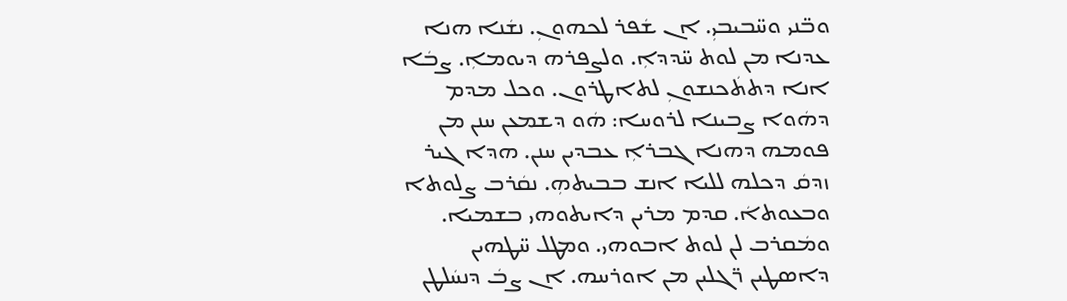ܘܒ̈ܢܝ ܘܚ̈ܒܝܒܝܼ. ܐܢ ܫܿܦܪ ܠܟܗܘܢܼ. ܢܫܿܢܐ ܗܢܐ ܥܕܢܐ ܡܢ ܠܘܬ ܚ̈ܕܕܐܼ. ܘܠܨܦܪܗ ܕܝܘܡܐܼ. ܨܒܿܐ ܐܢܐ ܕܬܬܿܟܢܫܘܢܼ ܠܬܐܛܪܘܢ. ܘܟܠ ܡܕܡ ܕܗܿܘܐ ܨܒܝܢܐ ܠܪܘܚܐ: ܗܿܘ ܕܫܡܥܢ ܚܢܢ ܡܢ ܦܘܡܗ ܕܗܢܐ ܓܒܪܐܼ ܥܒܕܝܢ ܚܢܢ. ܗܕܐ ܓܝܪ ܙܕܩܿ ܕܟܠܗ ܠܠܝܐ ܐܢܫ ܒܒܝܬܗܼ. ܢܩܿܪܒ ܨܠܘܬܐ ܘܒܥܘܬܐܿ. ܩܕܡ ܡܪܝܢ ܕܐܝܬܘܗܝ ܒܫܡܝܐ. ܘܡܿܩܪܒ ܠܢ ܠܘܬ ܐܒܘܗܝ. ܘܡܛܠ ܚ̈ܛܗܝܢ ܕܐܣܛܝܢ ܪ̈ܓܠܝܢ ܡܢ ܐܘܪܚܗ. ܐܢ ܨܒܿ ܕܢܚܿܠܛܢ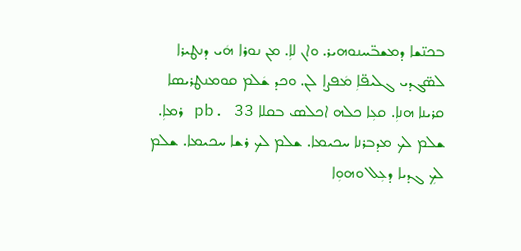ܒܟܢ̈ܫܐ ܕܡܫܒ̈ܚܢܘܗܝܪ. ܘܐܢ ܠܐܼ. ܡܢ ܢܘܪܐ ܗܿܝ ܕܢܛܝܪܐ ܠܣ̈ܓܕܝ ܓܠܝܦ̈ܐܼ ܡܿܦܨܐ ܠܢ. ܘܟܕ ܫܿܠܡ ܩܘܡܢܛܪܝܣܐ ܩܪܝܢܐ ܗܢܐܼ. ܩܥܼܐ ܟܠܗ ܐܟܠܣ ܒܩܠܐ pb. 33 ܪܡܐܼ. ܫܠܡ ܠܟ ܡܕܒܪܢܐ ܚܟܝܡܐ. ܫܠܡ ܠܟ ܪܫܐ ܚܟܝܡܐ. ܫܠܡ ܠܟܼ ܓܕܝܐ ܕܥܼܠ ܘܗܘܼܐ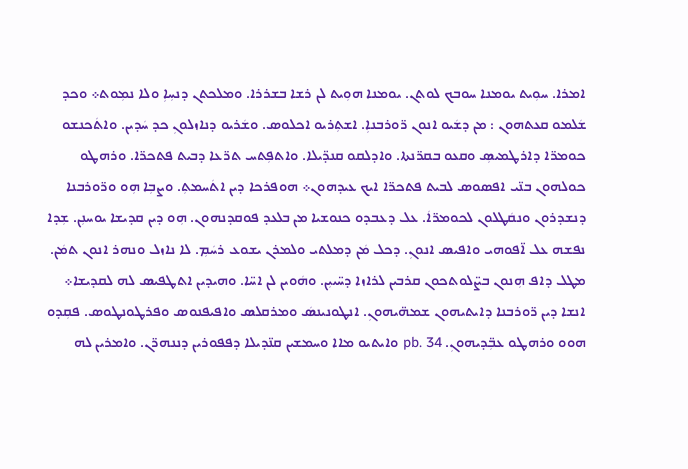ܐܡܪܐ. ܚܘܼܝܬ ܝܘܡܢܐ ܚܘܒܟ ܠܘܬܢ. ܝܘܡܢܐ ܗܘܼܝܬ ܠܢ ܪܫܐ ܒܫܪܪܐ. ܘܡܠܟܬܢ ܕܢܚܼܐܼ ܘܠܐ ܢܡܼܘܬ܀ ܘܟܕ ܫܿܠܡܘ ܩܥܬܗܘܢ : ܡܢ ܕܫܿܝܘ ܐܢܘܢ ܪ̈ܘܪܒܢܐܼ. ܐܫܬܼܪܝܘ ܐܟܠܘܣ. ܘܫܿܪܝܘ ܕܢܐܙܠܘܢܼ ܟܕ ܚܿܕܝܢ. ܘܐܬܿܟܢܫܘ ܟܘܡܪ̈ܐ ܕܐܪܛܡܝܣܼ ܘܩܥܘ ܒܩܪ̈ܢܬܐ. ܘܐܕܠܩܘ ܩܢܕ̈ܝܠܐ. ܘܐܬܦܼܬܚ ܬܪ̈ܥܐ ܕܒܝܬ ܦܬܟܪ̈ܐ. ܘܪܗܛܘ ܟܘܠܗܘܢ ܒܢ̈ܝ ܐܦܣܘܣ ܠܒܝܬ ܦܬܟܪ̈ܐ ܐܝܟ ܥܝܕܗܘܢ܀ ܗܘܦܪܟܐ ܕܝܢ ܐܬܿܚܡܬܼ. ܘܨܒܼܐ ܗܼܘ ܘܪ̈ܘܪܒܢܐ ܕܢܫܕܪܘܢ ܘܢܩܿܛܠܘܢ ܠܟܘܡܪ̈ܐܿ. ܥܠ ܕܥܒܕܘ ܟܢܘܫܝܐ ܡܢ ܒܠܥܕ ܦܘܩܕܢܗܘܢ. ܗܼܘ ܕܝܢ ܩܕܝܫܐ ܝܘܚܢܼܢ. ܫܼܕܐ ܢܦܫܗ ܥܠ ܐ̈ܦܘܗܝ ܘܐܦܝܣ ܐܢܘܢܼ. ܕܟܠ ܡܿܢ ܕܡܠܬܝ ܘܠܡܪܢ ܝܫܘܥ ܪܚܿܡܼ. ܠܐ ܢܐܙܠ ܘܢܗܪ ܐܢܘܢ ܬܡܿܢ. ܡܛܠ ܕܐܦ ܗܼܢܘܢ ܒܨ̈ܠܘܬܟܘܢ ܩܪܒܝܢ ܠܪܐܙܐ ܕܚ̈ܝܝܼܢ. ܘܗܿܘܝܢ ܠܢ ܐܚ̈ܐ. ܘܗܝܕܝܢ ܐܬܛܦܝܣ ܠܗ ܠܩܕܝܫܐ܀ ܐܢܫܐ ܕܝܢ ܪ̈ܘܪܒܢܐ ܕܐܝܬܝܗܘܢ ܫܡܗ̈ܝܗܘܢܼ. ܐܢܛܘܢܝܢܣܿ ܘܡܪܩܠܣ ܘܐܦܝܦܢܘܣ ܘܦܪܛܘܢܛܘܣ. ܦܩܼܕܘ ܗܘܘ ܘܪܗܛܘ ܥܒܼ̈ܕܝܗܘܢܼ. pb. 34 ܘܐܝܬܝܘ ܡܐܐ ܘܚܡܫܝܢ ܩܢ̈ܕܝܠܐ ܕܦܦܘܪܝܢ ܕܢܢܗܪ̈ܢ. ܘܐܡܪܝܢ ܠܗ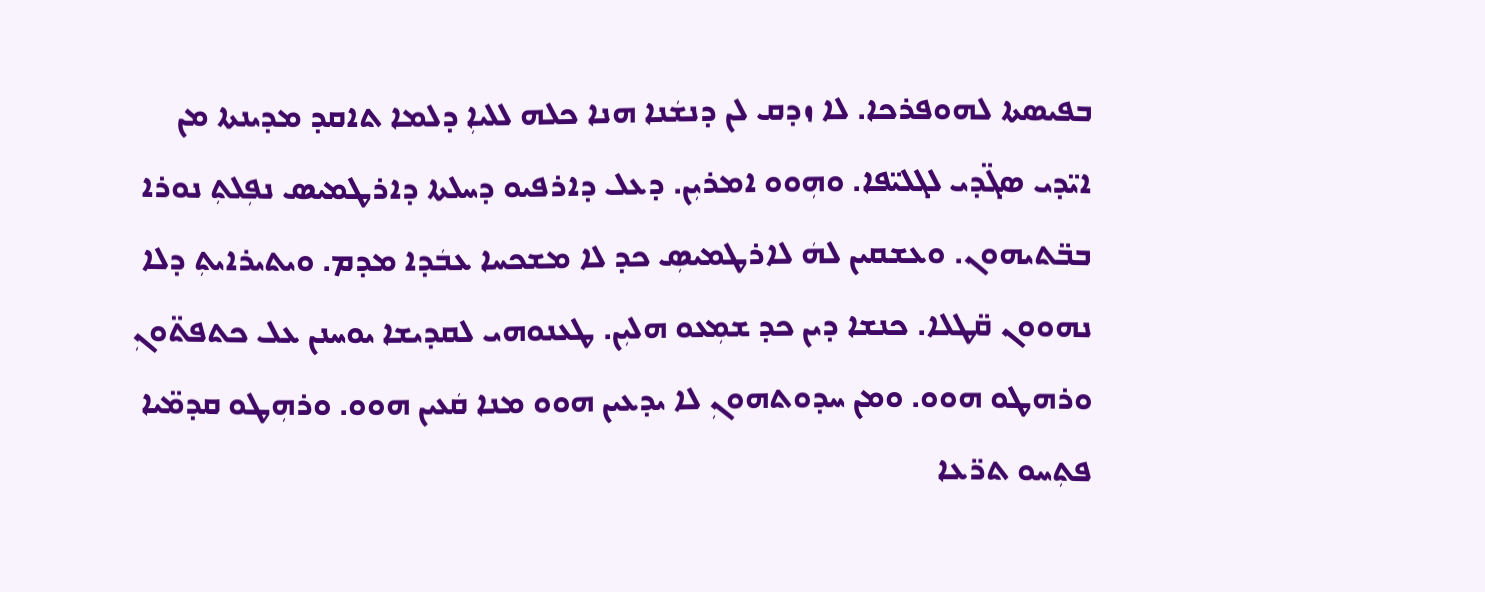ܒܦܝܣܬܐ ܠܗܘܦܪܟܐ. ܠܐ ܙܕܩ ܠܢ ܕܢܫܿܢܐ ܗܢܐ ܟܠܗ ܠܠܝܐܼ ܕܠܡܐ ܬܐܩܕ ܡܕܝܢܬܐ ܡܢ ܐܝ̈ܕܝ ܣܓ̈ܕܝ ܠܓܠܝ̈ܦܐ. ܘܗܼܘܘ ܐܡܪܝܼܢ. ܕܥܠ ܕܐܪܦܝܘ ܕܚܠܬܐ ܕܐܪܛܡܝܣ ܢܦܼܠܬܼ ܢܘܪܐ ܒܒ̈ܬܝܗܘܢ. ܘܥܫܩܝܢ ܠܗܿ ܠܐܪܛܡܝܣܼ ܟܕ ܠܐ ܡܫܟܚܐ ܥܒܿܕܐ ܡܕܡ. ܘܝܬܝܪܐܝܬܼ ܕܠܐ ܢܗܘܘܢ ܩ̈ܛܠܐ. ܟܢܫܐ ܕܝܢ ܟܕ ܫܡܼܥܘ ܗܠܝܼܢ. ܛܥܢܘܗܝ ܠܩܕܝܫܐ ܝܘܚܢܢ ܥܠ ܟܬܦܬ̈ܘܢܼ ܘܪܗܛܘ ܗܘܘ. ܘܡܢ ܚܕܘܬܗܘܢܼ ܠܐ ܝܕܥܝܢ ܗܘܘ ܡܢܐ ܩܿܥܝܢ ܗܘܘ. ܘܪܗܼܛܘ ܩܕܡ̈ܝܐ ܦܬܼܚܘ ܬܪ̈ܥܐ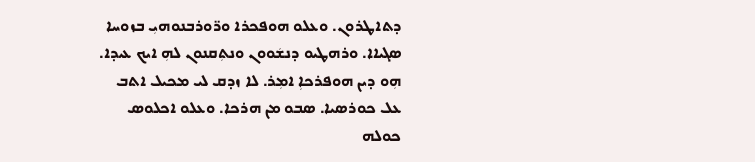ܕܬܐܛܪܘܢ. ܘܥܠܘ ܗܘܦܟܪܐ ܘܪ̈ܘܪܒܢܘܗܝܼ ܒܙܘܚܐ ܣܓܝܐܐ. ܘܪܗܛܝܘ ܕܢܫܿܘܘܢ ܘܢܬܼܩܢܘܢ ܠܗܼ ܐܝܟ ܥܝܕܐ. ܗܼܘ ܕܝܢ ܗܘܦܪܟܐܼ ܐܡܼܪ. ܠܐ ܙܕܩ ܠܝ ܡܟܝܠ ܐܬܒ ܥܠ ܟܘܪܣܝܐ. ܣܒܘ ܡܢ ܗܪܟܐ. ܘܥܠܘ ܐܟܠܘܣ ܟܘܠܗ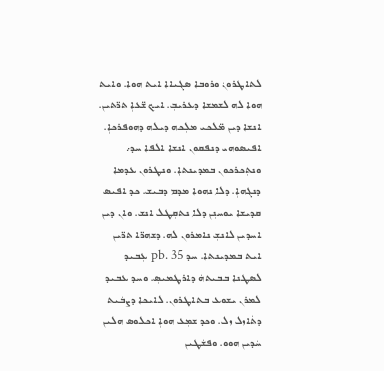ܠܬܐܛܪܘܢܿ ܘܪܘܒܐ ܣܓܝܐܐ ܐܝܬ ܗܘܐ. ܘܐܝܬ ܗܘܐ ܠܗ ܠܫܡܫܐ ܕܥܪܝܒܼ. ܐܝܟ ܫ̈ܥܐܼ ܬܪ̈ܬܝܢ. ܐܢܫܐ ܕܝܢ ܡ̈ܠܟܝ ܡܠܼܟܗ ܕܝܠܗ ܕܗܘܦܪܟܐܼ. ܐܦܝܣܘܗܝ ܕܢܦܩܘܢ ܐܢܫܐ ܐܠܦܐ ܚܕ܇ ܘܢܬܼܟܪܟܘܢ ܒܡܕܝܢܬܐܼ. ܘܢܛܪܘܢ ܥܕܡܐ ܕܢܓܗܐܼ. ܕܠܐ ܢܗܘܐ ܡܕܡ ܕܒܝܫ. ܟܕ ܐܦܝܣ ܩܕܝܫܐ ܝܘܚܢܼܢ ܕܠܐ ܢܬܩܼܛܠ ܐܢܫ. ܘܐܢ ܕܝܢ ܐܚܕܝܢ ܠܐܢܫܼ ܢܐܡܪܘܢ ܠܗ. ܕܫܗܪ̈ܐ ܬܪ̈ܝܢ ܐܝܬ ܒܡܕܝܢܬܐ. ܚܕ pb. 35 ܥܼܒܝܕ ܠܣܛܢܐ ܒܒܝܬܗܿ ܕܐܪܛܡܝܣܼ. ܘܚܕ ܥܒܝܕ ܠܡܪܢ ܝܫܘܥ ܒܬܐܛܪܘܢ. ܠܐܝܟܐ ܕܨܒܿܝܬ ܕܬܿܐܙܠ ܙܠ. ܘܟܕ ܫܡܼܥ ܗܘܐܼ ܐܟܠܘܣ ܗܠܝܢ ܚܿܕܝܢ ܗܘܘ. ܘܦܫܿܛܝܢ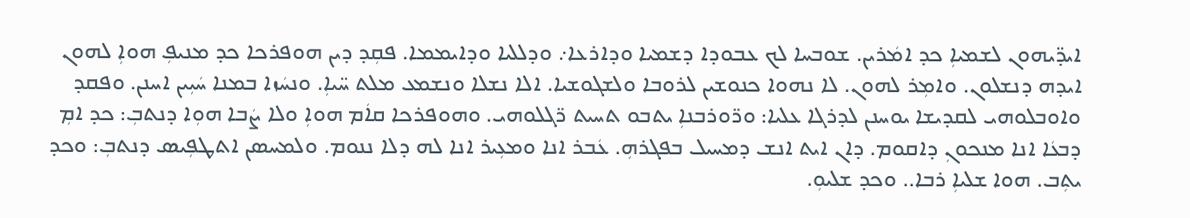ܐܝܕ̈ܝܗܘܢ ܠܫܡܝܐܼ ܟܕ ܐܡܿܪܝܢ. ܫܘܒܚܐ ܠܟ ܥܒܘܕܐ ܕܫܡܝܐ ܘܕܐܪܥܐ܇ ܘܕܠܠܝܐ ܘܕܐܝܡܡܐ. ܦܩܼܕ ܕܝܢ ܗܘܦܪܟܐ ܟܕ ܡܢܝܦܼ ܗܘܐܼ ܠܗܘܢ ܐܝܕܗ ܕܢܫܠܘܢ. ܘܐܡܼܪ ܠܗܘܢ. ܠܐ ܢܗܘܐ ܟܢܘܫܝܢ ܠܪܘܒܐ ܘܠܫܓܘܫܝܐ. ܐܠܐ ܢܫܠܐ ܘܢܫܡܥ ܡܠܬ ܚ̈ܝܐܼ. ܘܢܚܿܙܐ ܒܡܢܐ ܚܿܝܼܝܢ ܐܚܢܢ. ܘܦܩܕ ܘܐܘܒܠܘܗܝ ܠܩܕܝܫܐ ܝܘܚܢܢ ܠܕܪܓܐ ܥܠܝܐ: ܘܪ̈ܘܪܒܢܐܼ ܝܬܒܘ ܬܚܝܬ ܪ̈ܓܠܘܗܝ. ܘܗܘܦܪܟܐ ܩܐܿܡ ܗܘܐܼ ܘܠܐ ܨܿܒܐ ܗܘܼܐ ܕܢܬܒܼ: ܟܕ ܐܡܼ ܕܒܥܿܐ ܐܢܐ ܡܢܟܘܢܼ ܕܐܩܘܡ. ܕܐܢ ܐܝܬ ܐܢܫ ܕܡܚܝܠ ܒܦܓܪܗܼ. ܥܿܒܪ ܐܢܐ ܘܡܥܼܝܪ ܐܢܐ ܠܗ ܕܠܐ ܢܢܘܡ. ܘܠܡܚܣܢ ܐܬܛܦܼܝܣ ܕܢܬܒܼ: ܘܟܕ ܝܬܼܒ. ܗܘܐ ܫܠܝܐܼ ܪܒܐ.. ܘܟܕ ܫܠܝܘܼ.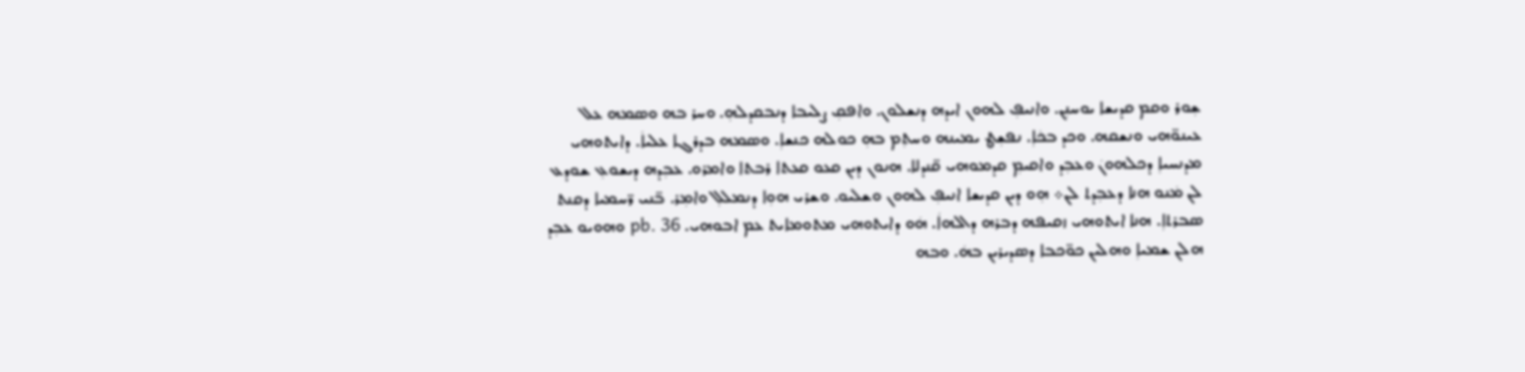ܫܼܘܪ ܘܩܡ ܩܕܝܫܐ ܝܘܚܢܼܢ. ܘܐܢܝܦܼ ܠܗܘܢ ܐܝܕܗ ܕܢܫܠܘܢ. ܘܐܦܩܼ ܨܠܝܒܐ ܕܢܒܩܕܠܗܼ. ܘܚܪ ܒܗ ܘܣܡܗ ܥܠ ܥܝܢܘ̈ܗܝ ܘܢܫܩܗ. ܘܟܕ ܒܟܿܐܼ. ܢܦܫܼܛ ܝܡܝܢܗ ܘܚܬܼܡ ܒܗܼ ܟܘܠܗ ܟܢܫܐܼ. ܘܣܡܗ ܒܕܪܓܐ ܥܠܝܐܿ. ܕܐܝܬܘܗܝ ܡܕܢܚܝܐܼ ܕܟܠܗܘܢܿ ܘܥܒܼܕ ܘܐܩܝܡܼ ܩܕܡܘܗܝ ܩ̈ܢܕܠܐ. ܗܢܘܢ ܕܝܢ ܩܥܘ ܩܥܬܐ ܪܒܬܐ ܘܐܡܪܘ. ܥܒܼܕܗ ܕܝܫܘܥܼ ܫܘܕܥ ܠܢ ܡܿܢܘ ܗܢܐ ܕܥܒܼܕܬ ܠܢ܀ ܗܼܘ ܕܝܢ ܩܕܝܫܐ ܐܢܝܦܼ ܠܗܘܢ ܘܫܠܝܘ. ܘܫܪܝ ܗܘܼܐ ܕܢܡܠܠܼ ܘܐܡܼܪ. ܒ̈ܢܝ ܪ̈ܚܡܝܐ ܕܩܢܬ ܣܒܪܬܐܼ. ܗܢܐ ܐܝܬܘܗܝ ܙܩܝܦܗ ܕܒܪܗ ܕܐܠܗܐܿ. ܗܿܘ ܕܐܝܬܘܗܝ ܡܬܘܡܐܝܬ ܥܡ ܐܒܘܗܝ. pb. 36 ܘܗܘܝܘ ܥܒܼܕ ܗܠܢ ܫܡܝܐܼ ܘܗܠܝܢ ܟܘ̈ܟܒܐ ܕܣܕܝܪܝܢ ܒܗܿ. ܘܒܗ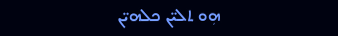ܗܼܘ ܬܠܝ̈ܢ ܟܠܗܝ̈ܢ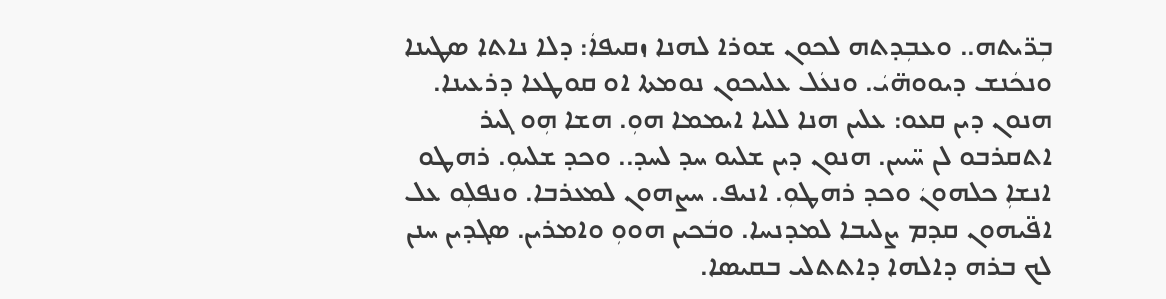ܒܼܪ̈ܝܬܗ.. ܘܥܒܼܕܬܗ ܠܟܘܢ ܫܘܪܐ ܠܗܢܐ ܙܩܝܦܐܿ: ܕܠܐ ܢܐܬܐ ܣܛܝܢܐ ܘܢܟܿܢܫ ܕܝܘܘܗ̈ܝܿ. ܘܢܥܿܠ ܥܠܝܟܘܢ ܢܘܡܬܐ ܐܘ ܩܘܛܥܐ ܕܪܥܝܢܐ. ܗܢܘܢ ܕܝܢ ܩܥܘ: ܥܠܝܢ ܗܢܐ ܠܠܝܐ ܐܝܡܡܐ ܗܘܼ. ܗܫܐ ܗܼܘ ܓܝܪ ܐܬܩܪܒܘ ܠܢ ܚ̈ܝܝܢ. ܗܢܘܢ ܕܝܢ ܫܠܝܘ ܚܕ ܠܚܕ.. ܘܟܕ ܫܠܝܘܼ. ܪܗܛܘ ܐܢܫܐܼ ܟܠܗܘܢܿ ܘܟܕ ܪܗܛܘܼ. ܐܢܝܦ. ܚܨܗܘܢ ܠܡܥܪܒܐ. ܘܢܦܠܼܘ ܥܠ ܐܦ̈ܝܗܘܢ ܩܕܡ ܨܠܝܒܐ ܠܡܕܢܚܐ. ܘܒܿܟܝܢ ܗܘܘܼ ܘܐܡܪܝܢ. ܣܓܕܝܢ ܚܢܢ ܠܟ ܒܪܗ ܕܐܠܗܐ ܕܐܬܬܠܝ ܒܩܝܣܐ.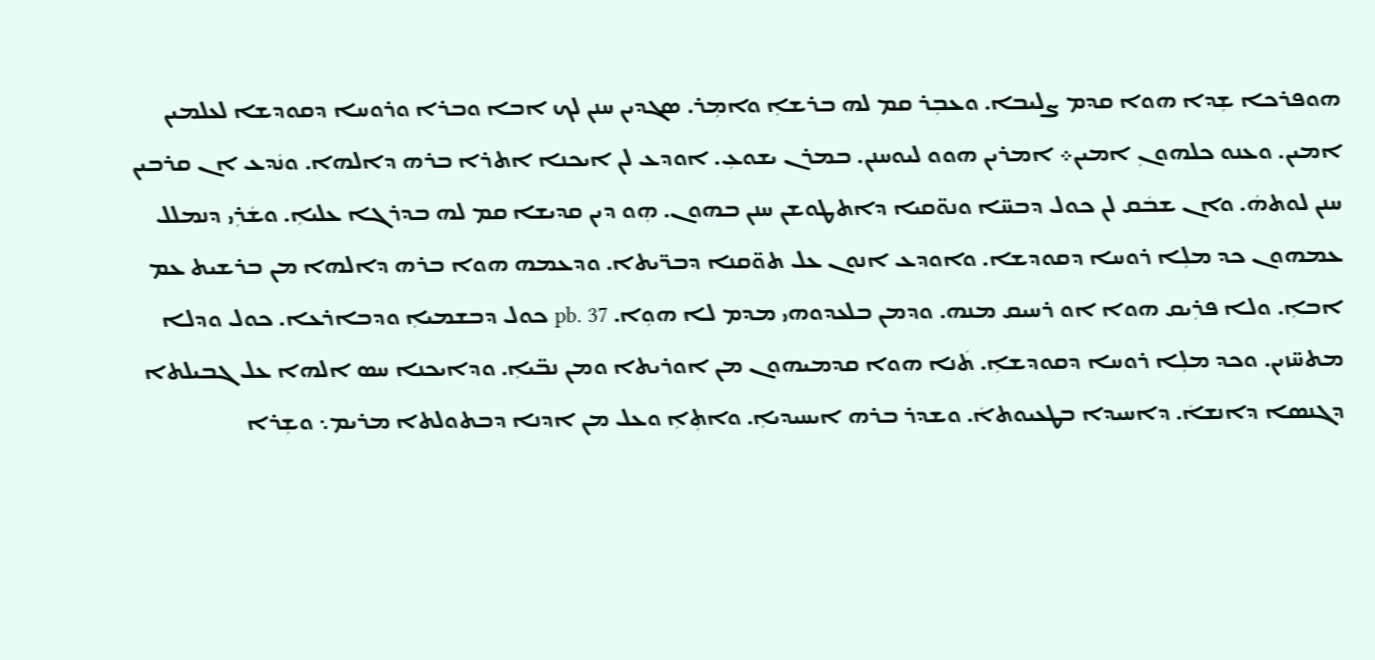ܗܘܦܪܟܐ ܫܼܕܐ ܗܘܐ ܩܕܡ ܨܠܝܒܐ. ܘܥܒܼܪ ܩܡ ܠܗ ܒܪܫܐܼ ܘܐܡܼܪ. ܣܓܕܝܢ ܚܢܢ ܠܟ ܐܒܐ ܘܒܪܐ ܘܪܘܚܐ ܕܩܘܕܫܐ ܠܥܠܡܝܢ ܐܡܝܢ. ܘܥܢܘ ܟܠܗܘܢܼ ܐܡܝܢ܀ ܐܡܪܝܢ ܗܘܘ ܠܝܘܚܢܢ. ܒܡܪܢ ܝܫܘܥܼ. ܐܘܕܥ ܠܢ ܐܝܟܢܐ ܐܬܪܐ ܒܪܗ ܕܐܠܗܐ. ܘܢܿܕܥ ܐܢ ܩܪܒܝܢ ܚܢܢ ܠܘܬܗܿ. ܘܐܢ ܫܒܿܩ ܠܢ ܟܘܠ ܕܒܚ̈ܐ ܘܢܘ̈ܩܝܐ ܕܐܬܛܘܫܢ ܚܢܢ ܒܗܘܢ. ܗܼܘ ܕܝܢ ܩܕܝܫܐ ܩܡ ܠܗ ܒܕܪܓܐ ܥܠܝܐܼ. ܘܫܿܪܼܝ ܕܢܡܠܠ ܥܡܗܘܢ ܟܕ ܡܠܼܐ ܪܘܚܐ ܕܩܘܕܫܐ. ܘܐܘܕܥ ܐܢܘܢ ܥܠ ܬܘ̈ܩܢܐ ܕܒܪ̈ܝܬܐ. ܘܕܥܡܗ ܗܘܐ ܒܪܗ ܕܐܠܗܐ ܡܢ ܒܪܫܝܬ ܥܡ ܐܒܐܼ. ܘܠܐ ܦܪܼܝܩ ܗܘܐ ܐܘ ܪܚܝܩ ܡܢܗ. ܘܕܡܢ ܒܠܥܕܘܗܝ ܡܕܡ ܠܐ ܗܘܼܐ. pb. 37 ܟܘܠ ܕܒܫܡܝܐܼ ܘܕܒܐܪܥܐ. ܟܘܠ ܘܕܠܐ ܡܬܚ̈ܙܝܢ. ܘܟܕ ܡܠܼܐ ܪܘܚܐ ܕܩܘܕܫܐܼ. ܬܿܢܐ ܗܘܐ ܩܕܡܝܗܘܢ ܡܢ ܐܘܪܝܬܐ ܘܡܢ ܢܒ̈ܝܐܼ. ܘܕܐܝܟܢܐ ܚܣ ܐܠܗܐ ܥܠ ܓܒܝܠܬܐ ܕܓܢܣܐ ܕܐܢܫܐܿ. ܕܐܚܝܕܐ ܒܛܥܝܘܬܐܿ. ܘܫܕܪ ܒܪܗ ܐܝܚܝܕܝܐܼ. ܘܐܬܼܐܼ ܘܥܠ ܡܢ ܐܕܢܐ ܕܒܬܘܠܬܐ ܡܪܝܡ܆ ܘܫܼܪܐ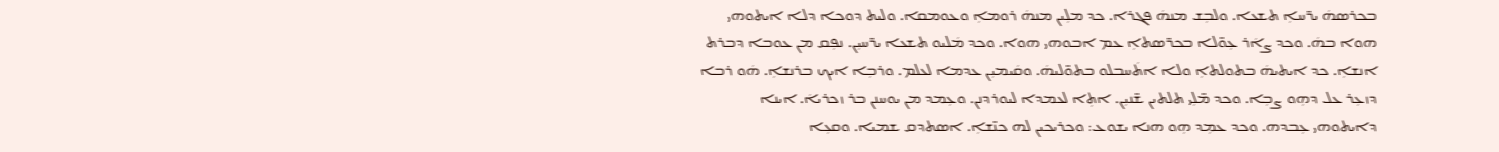ܒܟܪܣܗܿ ܝܪ̈ܚܐܼ ܬܫܥܐ. ܘܠܒܼܫ ܡܢܗܿ ܦܓܪܐ. ܟܕ ܡܠܼܝܢ ܡܢܗܿ ܪܘܡܐܼ ܘܥܘܡܩܐ. ܘܠܝܬ ܕܘܟܐ ܕܠܐ ܐܝܬܘܗܝ ܗܘܐ ܒܗܿ. ܘܟܕ ܨܐܿܪ ܥܼܘ̈ܠܐ ܒܟܪ̈ܣܬܐܼ ܥܡ ܐܒܘܗܝ ܗܘܐ. ܘܟܕ ܡܿܠܝܘ ܬܫܥܐ ܝܪ̈ܚܝܼܢ. ܢܦܼܩ ܡܢ ܥܘܒܐ ܕܒܪܬ ܐܢܫܐܼ. ܟܕ ܐܝܬܝܗܿ ܒܬܘܠܬܐܼ ܘܠܐ ܐܬܿܚܒܠܘ ܒܬܘ̈ܠܝܗܿ. ܘܩܿܝܡܝܼܢ ܥܕܡܐ ܠܥܠܡ. ܘܪܒܼܐ ܐܝܟ ܒܪܢܫܐܼ. ܗܿܘ ܪܒܐ ܕܙܥܼܪ ܥܠ ܕܗܼܘ ܨܒܼܐ. ܘܟܕ ܡ̈ܠܼܝ ܬܠܬܝܢ ܫ̈ܢܝܼܢ. ܐܬܼܐ ܠܥܡܕܐ ܠܝܘܪܕܢܢ. ܘܥܼܡܕ ܡܢ ܝܘܚܢܢ ܒܪ ܙܟܪܝܐܿ. ܐܝܢܐ ܕܐܝܬܘܗܝ ܥܼܒܕܗ. ܘܟܕ ܥܡܼܕ ܗܼܘ ܗܢܐ ܝܫܘܥ: ܘܟܪܝܟܝܢ ܠܗ ܟܢ̈ܫܐܼ. ܐܣܬܕܩ ܫܡܝܐ. ܘܩܥܼܐ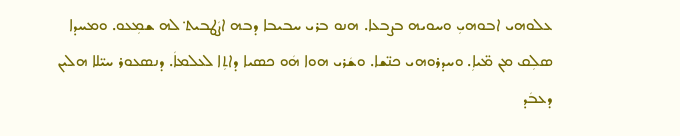ܥܠܘܗܝ ܐܒܘܗܝܼ ܘܚܘܝܗ ܒܨܒܥܐ. ܗܢܘ ܒܪܝ ܚܒܝܒܐ ܕܒܗ ܐܨܿܛܒܝܬ݀ ܠܗ ܫܡܼܥܘ. ܘܡܚܕܐ ܣܠܼܩ ܡܢ ܡ̈ܝܐܼ. ܘܚܕܪܘܗܝ ܟܢ̈ܫܐ. ܘܫܿܪܝ ܗܘܐ ܗܿܘ ܟܣܝܐ ܕܐܬܼܐ ܠܥܠܡܐܿ. ܕܢܣܥܘܪ ܚܝ̈ܠܐ ܗܠܝܢ ܕܥܒܿܕ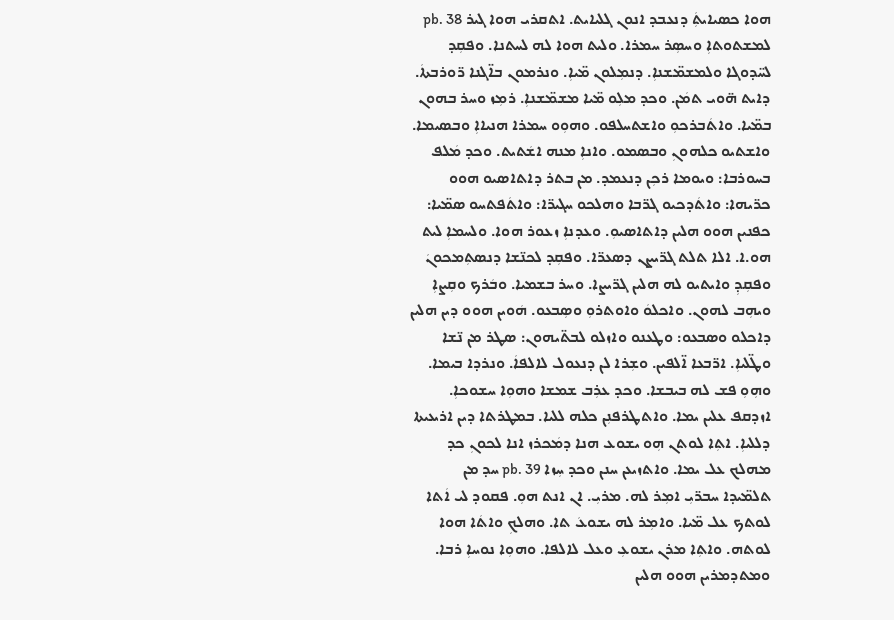ܗܘܐ ܟܣܝܐܝܬܼܿ ܕܢܥܒܕ ܐܢܘܢ ܓܠܝܐܝܬ. ܐܬܩܪܝ ܗܘܐ ܓܝܪ pb. 38 ܠܡܫܬܘܬܐܼ ܘܚܣܼܪ ܚܡܪܐ. ܘܠܝܬ ܗܘܐ ܠܗ ܠܚܬܢܐ. ܘܦܩܼܕ ܠܚ̈ܕܘܓܐ ܘܠܡܫܡ̈ܫܢܐܼ. ܕܢܡܼܠܘܢ ܡ̈ܝܐܼ. ܘܢܪܡܘܢ ܒܐ̈ܓܢܐ ܪ̈ܘܪܒܬܐܿ. ܕܐܝܬ ܗ̈ܘܝ ܬܡܿܢ. ܘܟܕ ܡܠܼܘ ܡ̈ܝܐ ܡܫܡ̈ܫܢܐܼ. ܪܡܼܙ ܘܚܪ ܒܗܘܢ ܒܡ̈ܝܐ. ܘܐܬܿܒܪܟܘܼ ܘܐܫܬܚܠܦܘ. ܘܗܘܼܘ ܚܡܪܐ ܗܢܝܐܐܼ ܘܒܣܝܡܐ. ܘܐܫܬܝܘ ܟܠܗܘܢܼ ܘܒܣܡܘ. ܘܐܢܐܼ ܡܢܗ ܐܫܿܬܝܬ. ܘܟܕ ܡܿܠܦ ܒܚܘܪܒܐ: ܘܝܘܡܐ ܪܟܼܢ ܕܢܥܡܕ. ܡܢ ܒܬܪ ܕܐܬܐܣܝܘ ܗܘܘ ܟܪ̈ܝܗܐ: ܘܐܬܿܕܟܝܘ ܓܪ̈ܒܐ ܘܗܠܟܘ ܚܓܝܪ̈ܐ: ܘܐܬܿܦܬܚܘ ܣܡ̈ܝܐ: ܟܦܢܝܢ ܗܘܘ ܗܠܝܢ ܕܐܬܐܣܝܘܼ. ܘܥܕܢܐܼ ܙܥܘܪ ܗܘܐ. ܘܠܚܡܐܼ ܠܝܬ ܗܘ.ܐ. ܐܠܐ ܬܠܬ ܓܪ̈ܝܨܢ ܕܣܥܪ̈ܐ. ܘܦܩܼܕ ܠܟܢ̈ܫܐ ܕܢܣܬܼܡܟܘܢܿ ܘܦܩܼܕܼ ܘܐܝܬܝܘ ܠܗ ܗܠܝܢ ܓܪ̈ܝܨܐ. ܘܚܪ ܒܫܡܝܐ. ܘܒܿܪܟ ܘܩܼܨܐܼ ܘܝܗܼܒ ܠܗܘܢ. ܘܐܟܠܘܿ ܘܐܘܬܪܘܼ ܘܣܼܒܥܘ. ܗܿܘܝܢ ܗܘܘ ܕܝܢ ܗܠܝܢ ܕܐܟܠܘ ܘܣܒܥܘ: ܘܛܥܢܘ ܘܐܙܠܘ ܠܒܬ̈ܝܗܘܢ: ܣܛܪ ܡܢ ܢ̈ܫܐ ܘܛ̈ܠܝܐܼ. ܐܪ̈ܒܥܐ ܐ̈ܠܦܝܢ. ܘܫܼܪܐ ܠܢ ܕܢܥܘܠ ܠܐܠܦܐܿ. ܘܢܪܕܐ ܒܝܡܐ. ܘܗܼܘܼ ܦܫ ܠܗ ܒܝܒܫܐ. ܘܟܕ ܥܪܼܒ ܫܡܫܐ ܘܗܘܼܐ ܚܫܘܟܐܼ. ܐܙܕܩܦ ܥܠܝܢ ܝܡܐ. ܘܐܬܛܪܦܢܼܢ ܟܠܗ ܠܠܝܐ. ܒܡܛܪܬܐ ܕܝܢ ܐܪܝܥܝܬܐ ܕܠܠܝܐܼ. ܐܬܼܐ ܠܘܬܢ ܗܼܘ ܝܫܘܥ ܗܢܐ ܕܡܿܟܪܙ ܐܢܐ ܠܟܘܢܼ ܟܕ ܡܗܠܟ ܥܠ ܝܡܐ. ܘܐܬܙܝܥܢ ܚܢܢ ܘܟܕ ܚܼܙܐ pb. 39 ܚܕ ܡܢ ܬܠܡ̈ܝܕܐ ܚܒܪ̈ܝܼ ܐܡܼܪ ܠܗ. ܡܪܝܼ. ܐܢ ܐܢܬ ܗܘܼ. ܦܩܘܕ ܠܝ ܐܿܬܐ ܠܘܬܟ ܥܠ ܡ̈ܝܐ. ܘܐܡܼܪ ܠܗ ܝܫܘܥܿ ܬܐ. ܘܗܠܟܼ ܘܐܬܿܐ ܗܘܐ ܠܘܬܗ. ܘܐܬܼܐ ܡܪܢ ܝܫܘܥܼ ܘܥܠ ܠܐܠܦܐ. ܘܗܘܼܐ ܢܘܚܐܼ ܪܒܐ. ܘܡܬܕܡܪܝܢ ܗܘܘ ܗܠܝܢ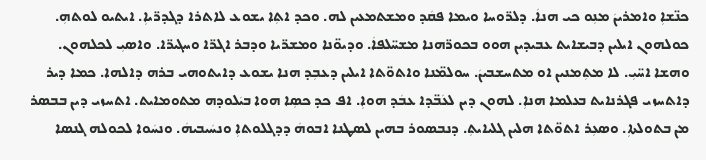ܟܢ̈ܫܐܼ ܘܐܡܪܝܢܿ ܡܢܼܘ ܟܝ ܗܢܐܿ. ܕܠܪ̈ܘܚܐ ܘܝܡܐ ܦܩܿܕ ܘܡܫܬܡܥܝܢ ܠܗ. ܘܟܕ ܐܬܼܐ ܝܫܘܥ ܠܐܬܪܐ ܕܓܕܪ̈ܝܐܼ. ܐܝܬܝܘ ܠܘܬܗܼ. ܟܘܠܗܘܢ ܐܝܠܝܢ ܕܒܝܫܐܝܬ ܥܒܝܕܝܢ ܗܘܘ ܒܟܘܪ̈ܗܢܐ ܡܫܚ̈ܠܦܐܿ. ܘܕܝܘ̈ܢܐ ܘܡܫܪ̈ܝܐ ܘܕܒܪ ܐܓܪ̈ܐ ܘܚܓܝܪ̈ܐ. ܘܐܣܝܼ ܠܟܠܗܘܢ. ܘܗܫܐ ܐܚ̈ܝܼ. ܠܐ ܡܬܼܡܢܝܢ ܐܘ ܡܬܚܫܒܝܢܿ. ܚܘܠܡ̈ܢܐ ܘܐܬܘ̈ܬܐ ܐܝܠܝܢ ܕܥܒܼܕ ܗܢܐ ܝܫܘܥ ܕܐܝܬܘܗܝ ܒܪܗ ܕܐܠܗܐ. ܟܡܐ ܕܝܪ ܕܐܬܚܙܝ ܦܓܪܢܐܝܬ ܒܥܠܡܐ ܗܢܐܼ. ܠܗܘܢ ܕܝܢ ܠܥܿܒ̈ܕܐ ܥܒܿܕ ܗܘܐܼ. ܐܦ ܟܕ ܟܣܼܐ ܗܘܐ ܒܝܿܠܘܕܗ ܡܬܘܡܐܝܬ. ܐܬܚܙܝ ܕܝܢ ܒܒܣܪ ܡܢ ܒܬܘܠܬܐܼ. ܘܣܥܼܪ ܐܬܘ̈ܬܐ ܗܠܝܢ ܓܠܝܐܝܬܼ. ܕܢܒܣܘܪ ܒܗܝܢ ܠܣܛܢܐ ܐܒܘܗܿ ܕܕܓܠܘܬܐܼ ܘܢܚܿܝܒܝܗܿ. ܘܢܚܿܘܐ ܠܟܘܠܗ ܓܢܣܐ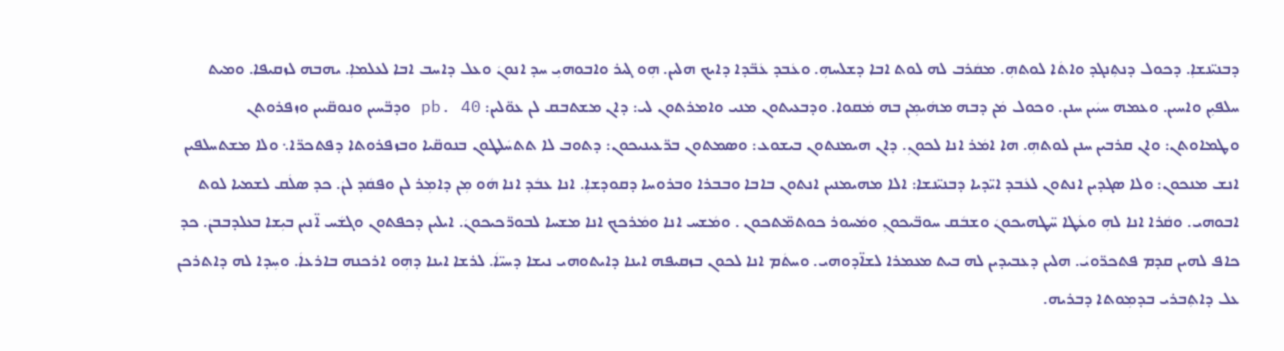ܕܒܢܝ̈ܢܫܐܼ. ܕܟܘܠ ܕܢܬܼܢܓܕ ܘܐܬܿܐ ܠܘܬܗܼ. ܡܩܿܪܒ ܠܗ ܠܘܬ ܐܒܐ ܕܫܠܚܗܼ. ܘܥܿܒܕ ܥܿܒ̈ܕܐ ܕܐܝܟ ܗܠܝܢ. ܗܼܘ ܓܝܪ ܘܐܒܘܗܝܼ ܚܕ ܐܢܘܢܿ ܘܥܠ ܕܐܚܒ ܐܒܐ ܠܥܠܡܐܼ. ܝܗܒܗ ܠܙܩܝܦܐ. ܘܡܝܬ ܚܠܦܝܼܢ ܘܐܚܝܢ. ܘܥܡܗ ܚܝܿܝܢ ܚܢܢ. ܘܟܘܠ ܡܿܢ ܕܒܗ ܡܗܿܝܡܼܢ ܒܗ ܡܿܩܘܐ. ܘܕܒܥܝܬܘܢ ܡܢܝ ܘܐܡܪܬܘܢ ܠܝ: ܕܐܢ ܡܫܬܒܩ ܠܢ ܥܘ̈ܠܝܢ: pb. 40 ܘܕܒ̈ܚܝܢ ܘܢܘܩ̈ܝܝܢ ܘܙܦܪܘܬܢ ܘܛܡܐܘܬܢ: ܘܐܢ ܩܪܒܝܢ ܚܢܢ ܠܘܬܗܼ. ܗܐ ܐܡܿܪ ܐܢܐ ܠܟܘܢܼ. ܕܐܢ ܗܝܡܢܬܘܢ ܒܝܫܘܥ: ܘܣܡܬܘܢ ܒܪ̈ܥܝܢܝܟܘܢ: ܕܬܘܒ ܠܐ ܬܬܚܿܠܛܘܢ ܒܢܘܩ̈ܝܐ ܘܒܙܦܪܘܬܐ ܕܦܬܟܪ̈ܐ܆ ܘܠܐ ܡܫܬܚܠܦܝܢ ܐܢܫ ܡܢܟܘܢ: ܘܠܐ ܣܓܕܝܢ ܐܢܬܘܢ ܠܥܿܒܕ ܐܝ̈ܕܝܐ ܕܒܢܝ̈ܢܫܐ: ܐܠܐ ܡܗܝܡܢܝܢ ܐܢܬܘܢ ܒܐܒܐ ܘܒܒܪܐ ܘܒܪܘܚܐ ܕܩܘܕܫܐܼ. ܐܢܐ ܥܒܿܕ ܐܢܐ ܗܿܘ ܡܼܢ ܕܐܡܼܪ ܠܢ ܘܦܩܿܕ ܠܢܿ. ܟܕ ܣܠܿܩ ܠܫܡܝܐ ܠܘܬ ܐܒܘܗܝ. ܘܩܿܪܐ ܐܢܐ ܠܗܼ ܘܥܿܛܐ ܚ̈ܛܗܝܟܘܢܿ ܘܫܒܿܩ ܚܘܒ̈ܝܟܘܢܼ ܘܡܿܚܘܪ ܟܘܬܡ̈ܬܟܘܢ . ܘܡܿܫܚ ܐܢܐ ܘܡܿܪܟܟ ܐܢܐ ܡܫܚܐ ܠܒܘܪ̈ܟܝܟܘܢܿ. ܐܝܠܝܢ ܕܟܦܬܘܢ ܘܓܫܿܚ ܐ̈ܢܝܢ ܒܝܼܫܐ ܒܥܠܕܒܒܢܿ. ܟܕ ܟܐܦ ܠܗܝܢ ܩܕܡ ܦܬܟܪ̈ܘܝܿ. ܗܠܝܢ ܕܥܒܝܕܝܢ ܠܗ ܒܝܬ ܡܥܡܪܐ ܠܫܐ̈ܕܘܗܝ. ܘܚܬܿܡ ܐܢܐ ܠܟܘܢ ܒܙܩܝܦܗ ܐܝܢܐ ܕܐܝܬܘܗܝ ܢܝܫܐ ܕܚܝ̈ܐܿ. ܠܪܫܐ ܐܝܢܐ ܕܗܼܘ ܐܪܟܢܗ ܒܐܪܥܐܿ. ܘܚܼܕܐ ܠܗ ܕܐܬܪܟܢ ܥܠ ܕܐܬܼܒܪܝ ܒܕܡܼܘܬܐ ܕܒܪܝܗ.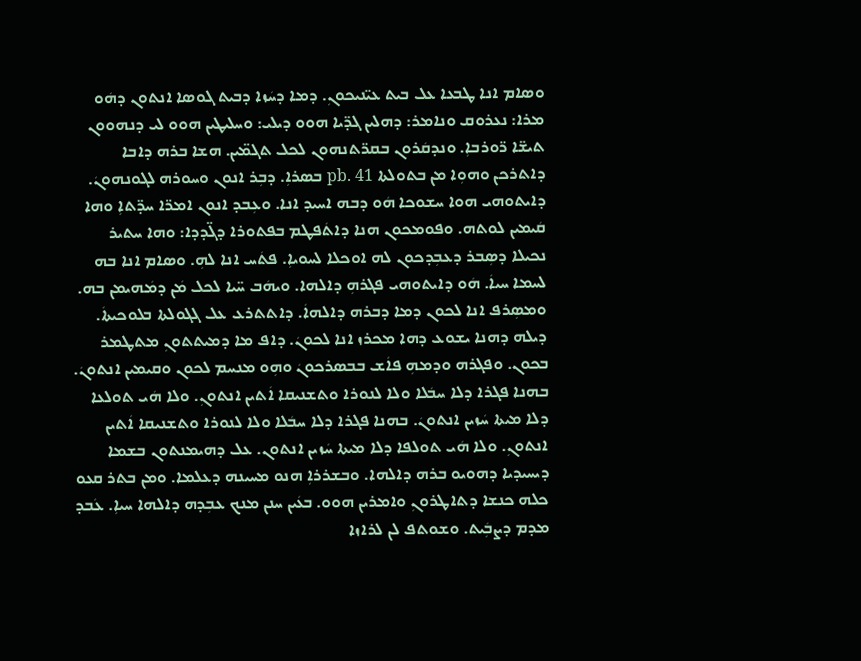ܘܣܐܡ ܐܢܐ ܛܒܥܐ ܥܠ ܒܝܬ ܥܝ̈ܢܝܟܘܢܼ. ܕܡܐ ܕܚܿܙܐ ܕܒܝܬ ܓܘܣܐ ܐܢܬܘܢ ܕܗܿܘ ܡܪܐ: ܢܥܪܘܩ ܘܢܐܡܪ: ܕܗܠܝܢ ܓܕ̈ܝܐ ܗܘܘ ܕܝܠܝ: ܘܚܠܝܛܝܢ ܗܘܘ ܠܝ ܕܢܗܘܘܢ ܬܝܫ̈ܐ ܪ̈ܘܪܒܐܼ. ܘܢܕܩܿܪܘܢ ܒܩܪ̈ܬܢܗܘܢ ܠܟܠ ܬܓܡ̈ܝܢ. ܗܫܐ ܒܪܗ ܕܐܒܐ ܕܐܬܪܟܢ ܘܗܘܼܐ ܡܢ ܒܬܘܠܬܐ pb. 41 ܒܣܪܐܼ. ܕܒܼܪ ܐܢܘܢ ܘܚܘܪܗ ܠܓܘܢܗܘܢܿ. ܕܐܝܬܘܗܝ ܗܘܐ ܚܫܘܟܐ ܗܿܘ ܕܒܗ ܐܚܝܕ ܐܢܐ. ܘܥܼܒܕ ܐܢܘܢ ܐܡܪ̈ܐ ܚܕ̈ܬܐܼ ܘܗܐ ܩܿܝܡܝܢ ܠܘܬܗ. ܘܦܘܡܟܘܢ ܗܢܐ ܕܐܬܿܦܛܡ ܒܦܬܘܪܐ ܕܓ̈ܕܕܐ: ܘܗܐ ܚܬܝܪ ܢܟܝܠܐ ܕܣܼܒܪ ܕܥܒܼܕܟܘܢ ܠܗ ܐܘܟܠܐ ܠܚܘܝܐܼ. ܦܬܿܚ ܐܢܐ ܠܗܼ. ܘܣܐܡ ܐܢܐ ܒܗ ܠܚܡܐ ܚܝܐܿ. ܗܿܘ ܕܐܝܬܘܗܝ ܦܓܪܗܼ ܕܐܠܗܐ. ܘܝܗܿܒ ܚ̈ܝܐ ܠܟܠ ܡܿܢ ܕܡܿܗܝܡܢ ܒܗ. ܘܡܣܼܪܦ ܐܢܐ ܠܟܘܢ ܕܡܐ ܕܒܪܗ ܕܐܠܗܐܿ. ܕܐܬܬܪܥ ܥܠ ܓܓܘܠܬܐ ܒܠܘܟܝܬܐܿ. ܕܝܠܗ ܕܗܢܐ ܝܫܘܥ ܕܗܐ ܡܟܪܙ ܐܢܐ ܠܟܘܢܿ. ܕܐܦ ܡܐ ܕܡܝܬܬܘܢܼ ܡܬܛܡܪ ܒܟܘܢ. ܘܦܓܪܗ ܘܕܡܗܼ ܦܐܿܫ ܒܒܣܪܟܘܢܿ ܘܗܼܘ ܡܢܚܡ ܠܟܘܢ ܘܩܝܡܝܢ ܐܢܬܘܢܿ. ܒܗܢܐ ܦܓܪܐ ܕܠܐ ܚܒܿܠܐ ܘܠܐ ܠܢܘܪܐ ܘܬܫܢܝܩܐ ܐܿܬܝܢ ܐܢܬܘܢܼ. ܘܠܐ ܗܿܝ ܬܘܠܥܐ ܕܠܐ ܡܝܬܐ ܚܿܙܝܢ ܐܢܬܘܢܿ. ܒܗܢܐ ܦܓܪܐ ܕܠܐ ܚܒܿܠܐ ܘܠܐ ܠܢܘܪܐ ܘܬܫܢܝܩܐ ܐܿܬܝܢ ܐܢܬܘܢܼ. ܘܠܐ ܗܿܝ ܬܘܠܦܐ ܕܠܐ ܡܝܬܐ ܚܿܙܝܢ ܐܢܬܘܢ. ܥܠ ܕܗܝܡܢܬܘܢ ܒܫܡܐ ܕܝܚܝܕܝܐ ܕܗܘܝܘ ܒܪܗ ܕܐܠܗܐ. ܘܒܫܪܪܐܼ ܗܢܘ ܡܚܝܢܗ ܕܥܠܡܐ. ܘܡܢ ܒܬܪ ܩܥܘ ܟܠܗ ܟܢܫܐ ܕܬܐܛܪܘܢܼ ܘܐܡܪܝܢ ܗܘܘ. ܒܥܿܝܢ ܚܢܢ ܡܢܟ ܥܒܼܕܗ ܕܐܠܗܐ ܚܝܐܼ. ܥܿܒܕ ܡܕܡ ܕܨܒܼܿܝܬ. ܘܫܘܬܦ ܠܢ ܠܪܐܙܐ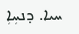ܚܝܐ. ܕܢܚܼܐܼ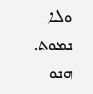ܘܠܐ ܢܡܘܬ. ܗܢܘ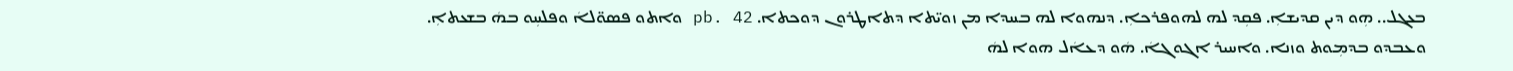ܒܥܓܠ.. ܗܼܘ ܕܝܢ ܩܕܝܫܐܼ. ܦܩܼܕ ܠܗ ܠܗܘܦܪܟܐܼ. ܕܢܗܘܐ ܠܗ ܒܚܕܐ ܡܢ ܙܘܝ̈ܬܐ ܕܬܐܛܪܘܢ ܕܘܟܬܐ. pb. 42 ܘܐܬܘ ܦܣܘ̈ܠܐܿ ܘܦܠܚܼܘ ܒܗܿ ܒܫܥܬܐܼ. ܘܥܒܕܘ ܒܕܡܼܘܬ ܘܙܢܐ. ܘܐܚܝܪ ܐܓܘܓܐܿ. ܗܿܘ ܕܥܐܿܠ ܗܘܐ ܠܗܿ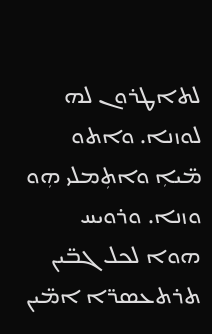ܠܬܐܛܪܘܢ ܠܗ ܠܘܙܢܐ. ܘܐܬܘ ܡ̈ܝܐܼ ܘܐܬܼܡܠܝ ܗܼܘ ܘܙܢܐ. ܘܪܘܝܚ ܗܘܐ ܠܟܠ ܓܒ̈ܝܢ ܬܪܬܥܣܪ̈ܐ ܐܡ̈ܝܢ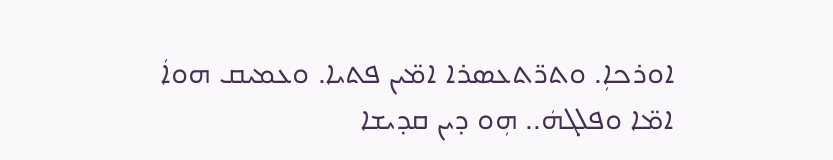ܐܘܪܟܐܼ. ܘܬܪ̈ܬܥܣܪܐ ܐܡ̈ܝܢ ܦܬܝܐ. ܘܥܡܝܩ ܗܘܐܿ ܐܡ̈ܐ ܘܦܠܓܗܿ.. ܗܼܘ ܕܝܢ ܩܕܝܫܐ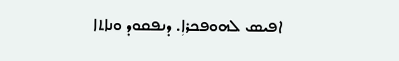ܐܦܝܣ ܠܗܘܦܟܪܐܼ. ܕܢܦܩܘܕ ܘܢܐܬܐ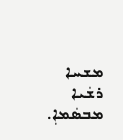ܡܫܚܐ ܪܫܿܝܐ ܡܒܣܿܡܐܼ.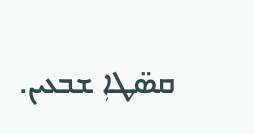ܩܣ̈ܛܐܼ ܫܒܥܝܢ.